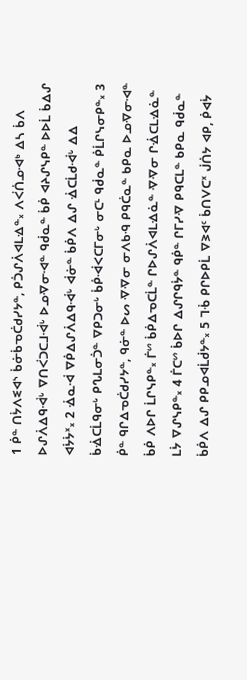1 ᑮᓐ ᑎᔮᐱᓬᐊᔅ ᑳᓃᑳᓀᑖᑯᓯᔭᓐ, ᑭᑑᔑᐲᐊᒪᐎᓐ᙮ ᐱᐹᑏᓄᐗᒃ ᐃᓴ ᑳᐱ ᐅᔑᐲᐃᑫᐙᒡ ᐁᑎᐹᑐᑕᒧᐙᒡ ᐅᓄᐌᓂᐗᓐ ᑫᑰᓇᓐ ᑳᑮ ᐊᔨᔑᓭᑭᓐ ᐅᐅᒫ ᑳᐃᔑ ᐊᔮᔮᕽ᙮ 2 ᐐᓇᐙ ᐁᑮᐃᔑᐲᐃᑫᐙᒡ ᐋᓃᓐ ᑳᑮᐱ ᐃᔑ ᐐᑕᒫᑯᐙᒡ ᐃᐃ ᑳᐐᑕᒫᑫᓂᒡ ᑭᔐᒪᓂᑑᓐ ᐁᑭᑐᓂᒡ ᑳᑮᐙᐸᑕᒥᓂᒡ ᓂᑕᒻ ᑫᑰᓇᓐ ᑮᒫᒋᓭᓂᑭᓐ᙮ 3 ᑮᓐ ᑫᒋᐃᓀᑖᑯᓯᔭᓐ, ᑫᓃᓐ ᐅᔕ ᐌᐌᓂ ᓂᐱᑲᑴ ᑭᑫᑖᓇᓐ ᑲᑭᓇ ᐅᓄᐌᓂᐗᓐ ᑳᑮ ᐱᐅᒋ ᒫᒋᓭᑭᓐ᙮ ᒦᔥ ᑳᑮᐃᓀᑕᒫᓐ ᒋᐅᔑᐲᐊᒪᐎᓈᓐ ᐌᐌᓂ ᒋᐐᑕᒪᐎᓈᓐ ᒪᔮ ᐁᔑᓭᑭᓐ᙮ 4 ᒦᑕᔥ ᑳᐅᒋ ᐃᔑᒋᑫᔮᓐ ᑫᑮᓐ ᒋᒥᓯᐌ ᑭᑫᑕᒪᓐ ᑲᑭᓇ ᑫᑰᓇᓐ ᑳᑮᐱ ᐃᔑ ᑭᑭᓄᐊᒫᑰᔭᓐ᙮ 5 ᒣᒀ ᑭᒋᐅᑭᒫ ᐁᕒᐊᑦ ᑳᑎᐯᑕᕽ ᒎᑏᔭ ᐊᑭ, ᑮᐊᔮ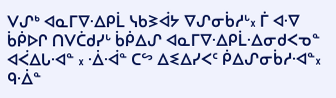ᐯᔑᒃ ᐊᓇᒥᐁᐎᑭᒫ ᓭᑲᕒᐋᔭ ᐁᔑᓂᑳᓱᒡ᙮ ᒦ ᐊᐌ ᑳᑮᐅᒋ ᑎᐯᑖᑯᓯᒡ ᑳᑮᐃᔑ ᐊᓇᒥᐁᐎᑭᒫᐎᓂᑯᐸᓀᓐ ᐊᐹᐃᒐᐗᓐ ᙮ ᐐᐙᓐ ᑕᔥ ᐃᓬᐃᓯᐸᑦ ᑮᐃᔑᓂᑳᓱᐗᓐ᙮ ᑫᐐᓐ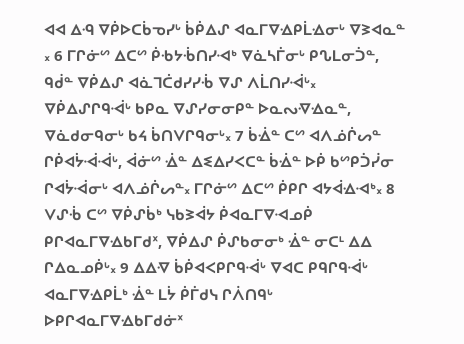ᐊᐊ ᐃᑴ ᐁᑮᐅᑕᑳᓀᓯᒡ ᑳᑮᐃᔑ ᐊᓇᒥᐁᐎᑭᒫᐎᓂᒡ ᐁᕒᐊᓇᓐ ᙮ 6 ᒥᒋᓃᔥ ᐃᑕᔥ ᑮᑾᔭᒀᑎᓯᐗᒃ ᐁᓈᓴᒦᓂᒡ ᑭᔐᒪᓂᑑᓐ, ᑫᑰᓐ ᐁᑮᐃᔑ ᐊᓈᒣᑖᑯᓯᓯᒀ ᐁᔑ ᐱᒫᑎᓯᐙᒡ᙮ ᐁᑮᐃᔑᒋᑫᐙᒡ ᑲᑭᓇ ᐁᔑᓯᓂᓂᑭᓐ ᐅᓇᔓᐌᐎᓇᓐ, ᐁᓈᑯᓂᑫᓂᒡ ᑲᔦ ᑳᑎᐯᒋᑫᓂᒡ᙮ 7 ᑳᐐᓐ ᑕᔥ ᐊᐱᓅᒌᔕᓐ ᒋᑮᐊᔮᐙᐙᒡ, ᐋᓃᔥ ᐐᓐ ᐃᓬᐃᓯᐸᑕᓐ ᑳᐐᓐ ᐅᑮ ᑲᔥᑭᑑᓰᓂ ᒋᐊᔮᐙᓂᒡ ᐊᐱᓅᒌᔕᓐ᙮ ᒥᒋᓃᔥ ᐃᑕᔥ ᑮᑭᒋ ᐊᔭᐋᐎᐗᒃ᙮ 8 ᐯᔑᒀ ᑕᔥ ᐁᑮᔑᑳᒃ ᓭᑲᕒᐋᔭ ᑮᐊᓇᒥᐁᐗᓄᑮ ᑭᒋᐊᓇᒥᐁᐎᑲᒥᑯᕽ, ᐁᑮᐃᔑ ᑮᔑᑲᓂᓂᒃ ᐐᓐ ᓂᑕᒻ ᐃᐃ ᒋᐃᓇᓄᑮᒡ᙮ 9 ᐃᐃᐌ ᑳᑮᐊᐸᑭᒋᑫᐙᒡ ᐁᐊᑕ ᑭᑫᒋᑫᐙᒡ ᐊᓇᒥᐁᐎᑭᒫᒃ ᐐᓐ ᒪᔮ ᑮᒦᑯᓭ ᒋᐲᑎᑫᒡ ᐅᑭᒋᐊᓇᒥᐁᐎᑲᒥᑯᓃᕽ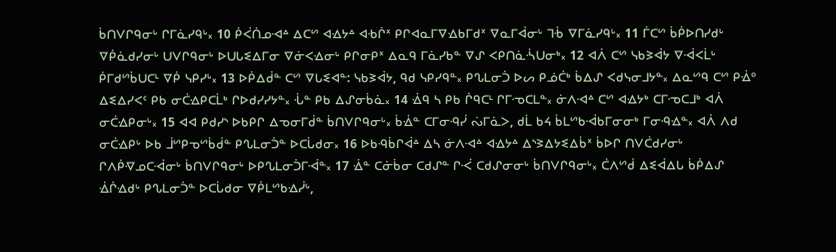ᑳᑎᐯᒋᑫᓂᒡ ᒋᒥᓈᓯᑫᒡ᙮ 10 ᑮᐹᑏᓄᐗᐞ ᐃᑕᔥ ᐊᐎᔭᐞ ᐊᑾᒌᕽ ᑭᒋᐊᓇᒥᐁᐎᑲᒥᑯᕽ ᐁᓇᒥᐋᓂᒡ ᒣᒀ ᐁᒥᓈᓯᑫᒡ᙮ 11 ᒦᑕᔥ ᑳᑮᐅᑎᓯᑯᒡ ᐁᑮᓈᑯᓯᓂᒡ ᑌᐯᒋᑫᓂᒡ ᐅᑌᒐᓬᐃᒥᓂ ᐁᓃᐸᐎᓂᒡ ᑭᒋᓂᑭᕽ ᐃᓇᑫ ᒥᓈᓯᑲᓐ ᐁᔑ ᐸᑭᑎᓈᔂᑌᓂᒃ᙮ 12 ᐊᐲ ᑕᔥ ᓭᑲᕒᐋᔭ ᐁᐙᐸᒫᒡ ᑮᒥᑯᔥᑳᑌᑕᒻ ᐁᑮ ᓭᑭᓯᒡ᙮ 13 ᐅᑮᐃᑰᓐ ᑕᔥ ᐁᒐᓬᐊᓐ: ᓭᑲᕒᐋᔭ, ᑫᑯ ᓭᑭᓯᑫᓐ᙮ ᑭᔐᒪᓂᑑ ᐅᔕ ᑭᓅᑖᒃ ᑳᐃᔑ ᐸᑯᓭᓂᒧᔭᓐ᙮ ᐃᓇᔥᑫ ᑕᔥ ᑭᐐᐤ ᐃᓬᐃᓯᐸᑦ ᑭᑲ ᓂᑖᐎᑭᑕᒫᒃ ᒋᐅᑯᓯᓯᔭᓐ᙮ ᒞᓐ ᑭᑲ ᐃᔑᓂᑳᓈ᙮ 14 ᐐᑫ ᓴ ᑭᑲ ᒌᑫᑕᒻ ᒋᒥᓉᑕᒪᓐ᙮ ᓃᐱᐗᐞ ᑕᔥ ᐊᐎᔭᒃ ᑕᒥᓉᑕᒧᒃ ᐊᐲ ᓂᑖᐎᑭᓂᒡ᙮ 15 ᐊᐊ ᑭᑯᓯᔅ ᐅᑲᑭᒋ ᐃᓀᓂᒥᑰᓐ ᑳᑎᐯᒋᑫᓂᒡ᙮ ᑳᐐᓐ ᑕᒥᓂᑴᓰ ᔔᒥᓈᐳ, ᑯᒫ ᑲᔦ ᑳᒪᔥᑲᐙᑲᒥᓂᓂᒃ ᒥᓂᑴᐎᓐ᙮ ᐊᐲ ᐱᑯ ᓂᑖᐎᑭᒡ ᐅᑲ ᒨᔥᑭᓀᔥᑳᑰᓐ ᑭᔐᒪᓂᑑᓐ ᐅᑕᒑᑯᓂ᙮ 16 ᐅᑲᑴᑳᒋᐋᐞ ᐃᓴ ᓃᐱᐗᐞ ᐊᐎᔭᐞ ᐃᔅᕒᐃᔭᓬᐃᑳᕽ ᑳᐅᒋ ᑎᐯᑖᑯᓯᓂᒡ ᒋᐱᑮᐌᓄᑕᐙᓂᒡ ᑳᑎᐯᒋᑫᓂᒡ ᐅᑭᔐᒪᓂᑑᒥᐙᓐ᙮ 17 ᐐᓐ ᑕᓃᑳᓂ ᑕᑯᔑᓐ ᒋᑆ ᑕᑯᔑᓂᓂᒡ ᑳᑎᐯᒋᑫᓂᒡ᙮ ᑖᐱᔥᑰ ᐃᓬᐋᐃᒐ ᑳᑮᐃᔑ ᐐᒌᐎᑯᒡ ᑭᔐᒪᓂᑑᓐ ᐅᑕᒑᑯᓂ ᐁᑮᒪᔥᑲᐎᓰᒡ,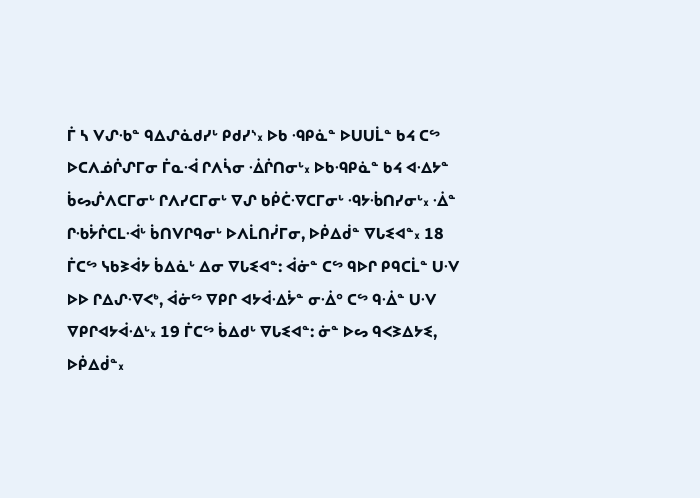ᒦ ᓴ ᐯᔑᑾᓐ ᑫᐃᔑᓈᑯᓯᒡ ᑭᑯᓯᔅ᙮ ᐅᑲ ᑴᑭᓈᓐ ᐅᑌᑌᒫᓐ ᑲᔦ ᑕᔥ ᐅᑕᐱᓅᒌᔑᒥᓂ ᒦᓇᐙ ᒋᐱᓵᓂ ᐐᒌᑎᓂᒡ᙮ ᐅᑲᑴᑭᓈᓐ ᑲᔦ ᐊᐎᔭᓐ ᑳᔕᔒᐱᑕᒥᓂᒡ ᒋᐱᓯᑕᒥᓂᒡ ᐁᔑ ᑲᑮᑖᐌᑕᒥᓂᒡ ᑴᔭᒀᑎᓯᓂᒡ᙮ ᐐᓐ ᒋᑾᔮᒌᑕᒪᐙᒡ ᑳᑎᐯᒋᑫᓂᒡ ᐅᐱᒫᑎᓰᒥᓂ, ᐅᑮᐃᑰᓐ ᐁᒐᓬᐊᓐ᙮ 18 ᒦᑕᔥ ᓭᑲᕒᐋᔭ ᑳᐃᓈᒡ ᐃᓂ ᐁᒐᓬᐊᓐ: ᐋᓃᓐ ᑕᔥ ᑫᐅᒋ ᑭᑫᑕᒫᓐ ᑌᐺ ᐅᐅ ᒋᐃᔑᐌᐸᒃ, ᐋᓃᔥ ᐁᑭᒋ ᐊᔭᐋᐎᔮᓐ ᓂᐐᐤ ᑕᔥ ᑫᐐᓐ ᑌᐺ ᐁᑭᒋᐊᔭᐋᐎᒡ᙮ 19 ᒦᑕᔥ ᑳᐃᑯᒡ ᐁᒐᓬᐊᓐ: ᓃᓐ ᐅᔕ ᑫᐸᕒᐃᔭᓬ, ᐅᑮᐃᑰᓐ᙮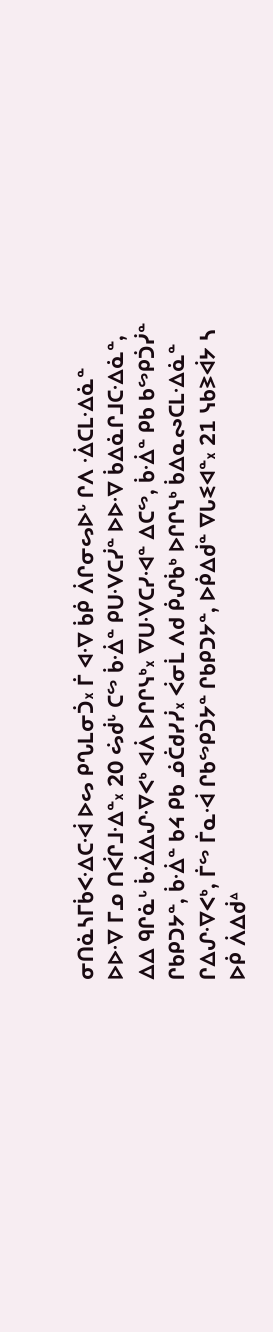ᓂᑎᓈᓴᒥᑳᐸᐎᑕᐙ ᐅᔕ ᑭᔐᒪᓂᑑ᙮ ᒦ ᐊᐌ ᑳᑮ ᐲᒋᓂᔕᐅᒡ ᒋᐱ ᐐᑕᒪᐎᓈᓐ ᐅᐅᐌ ᒥᓄ ᑎᐹᒋᒧᐎᓐ᙮ 20 ᔖᑰᒡ ᑕᔥ ᑳᐐᓐ ᑭᑌᐺᑕᓰᓐ ᐅᐅᐌ ᑳᐃᓈᒋᒧᑕᐎᓈᓐ, ᐃᐃ ᑫᒋᓈᒡ ᑳᐐᐃᔑᐌᐸᒃ ᐊᐲ ᐅᒋᒋᓭᒃ᙮ ᐁᑌᐺᑕᓯᐗᓐ ᐃᑕᔥ, ᑳᐐᓐ ᑭᑲ ᑲᔥᑭᑑᓰᓐ ᒋᑲᑭᑐᔭᓐ, ᑳᐐᓐ ᑲᔦ ᑭᑲ ᓅᑖᑯᓯᓰ᙮ ᐹᓂᒫ ᐱᑯ ᑮᔑᑳᒃ ᐅᒋᒋᓭᒃ ᑳᐃᓇᔓᑕᒪᐎᓈᓐ ᒋᐃᔑᐌᐸᒃ, ᒦᔥ ᒦᓇᐙ ᒋᑲᔥᑭᑑᔭᓐ ᒋᑲᑭᑐᔭᓐ, ᐅᑮᐃᑰᓐ ᐁᒐᓬᐊᓐ᙮ 21 ᓭᑲᕒᐋᔭ ᓴ ᐅᑮ ᐲᐃᑰᐞ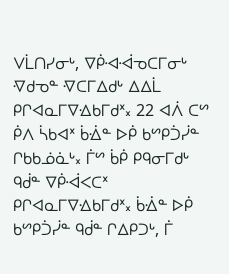ᐯᒫᑎᓯᓂᒡ, ᐁᑮᐗᐙᓀᑕᒥᓂᒡ ᐌᑯᓀᓐ ᐌᑕᒥᐃᑯᒡ ᐃᐃᒫ ᑭᒋᐊᓇᒥᐁᐎᑲᒥᑯᕽ᙮ 22 ᐊᐲ ᑕᔥ ᑮᐱ ᓵᑲᐊᕽ ᑳᐐᓐ ᐅᑮ ᑲᔥᑭᑑᓰᓐ ᒋᑲᑲᓅᓈᒡ᙮ ᒦᔥ ᑳᑮ ᑭᑫᓂᒥᑯᒡ ᑫᑰᓐ ᐁᑮᐙᐸᑕᕽ ᑭᒋᐊᓇᒥᐁᐎᑲᒥᑯᕽ᙮ ᑳᐐᓐ ᐅᑮ ᑲᔥᑭᑑᓰᓐ ᑫᑰᓐ ᒋᐃᑭᑐᒡ, ᒦ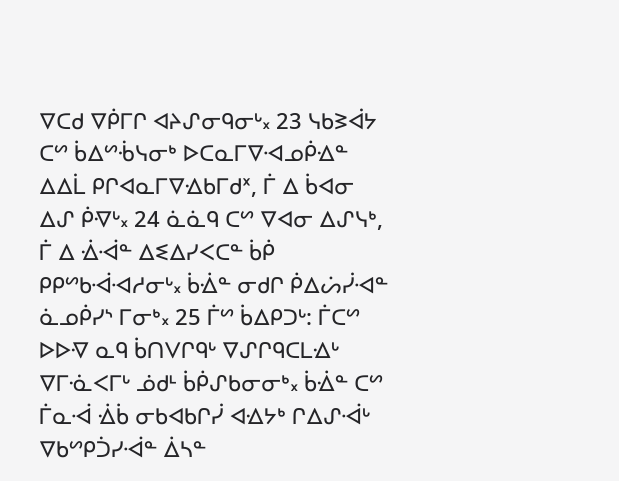ᐁᑕᑯ ᐁᑮᒥᒋ ᐊᔨᔑᓂᑫᓂᒡ᙮ 23 ᓭᑲᕒᐋᔭ ᑕᔥ ᑳᐃᔥᒀᓭᓂᒃ ᐅᑕᓇᒥᐁᐗᓄᑮᐎᓐ ᐃᐃᒫ ᑭᒋᐊᓇᒥᐁᐎᑲᒥᑯᕽ, ᒦ ᐃ ᑳᐊᓂ ᐃᔑ ᑮᐌᒡ᙮ 24 ᓈᓈᑫ ᑕᔥ ᐁᐊᓂ ᐃᔑᓭᒃ, ᒦ ᐃ ᐐᐙᓐ ᐃᓬᐃᓯᐸᑕᓐ ᑳᑮ ᑭᑭᔥᑲᐙᐗᓱᓂᒡ᙮ ᑳᐐᓐ ᓂᑯᒋ ᑮᐃᔖᓰᐗᓐ ᓈᓄᑮᓯᔅ ᒥᓂᒃ᙮ 25 ᒦᔥ ᑳᐃᑭᑐᒡ: ᒦᑕᔥ ᐅᐅᐌ ᓇᑫ ᑳᑎᐯᒋᑫᒡ ᐁᔑᒋᑫᑕᒪᐎᒡ ᐁᒥᓍᐸᒥᒡ ᓅᑯᒻ ᑳᑮᔑᑲᓂᓂᒃ᙮ ᑳᐐᓐ ᑕᔥ ᒦᓇᐙ ᐐᑳ ᓂᑲᐊᑲᒋᓰ ᐊᐎᔭᒃ ᒋᐃᔑᐙᒡ ᐁᑲᔥᑭᑑᓯᐙᓐ ᐄᓴᓐ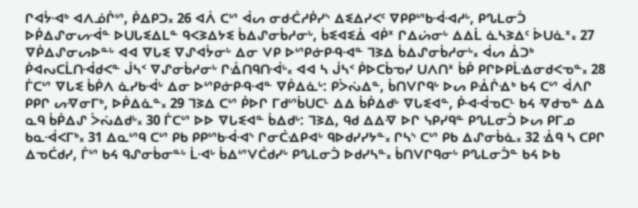ᒋᐊᔮᐗᒃ ᐊᐱᓅᒌᔥ, ᑮᐃᑭᑐ᙮ 26 ᐊᐲ ᑕᔥ ᐋᔕ ᓂᑯᑣᓱᑮᓯᔅ ᐃᓬᐃᓯᐸᑦ ᐁᑭᑭᔥᑲᐙᐗᓱᒡ, ᑭᔐᒪᓂᑑ ᐅᑮᐃᔑᓂᔕᐙᓐ ᐅᑌᒐᓬᐃᒪᓐ ᑫᐸᕒᐃᔭᓬ ᑳᐃᔑᓂᑳᓱᓂᒡ, ᑳᓬᐊᓬᐄ ᐊᑮᕽ ᒋᐃᔖᓂᒡ ᐃᐃᒫ ᓈᓴᕒᐃᑦ ᐆᑌᓈᕽ᙮ 27 ᐁᑮᐃᔑᓂᔕᐅᓐᒡ ᐊᐊ ᐁᒐᓬ ᐁᔑᐊᔮᓂᒡ ᐃᓂ ᐯᑭ ᐅᔥᑭᓃᑭᑴᐗᓐ ᒣᕒᐃ ᑳᐃᔑᓂᑳᓱᓂᒡ᙮ ᐋᔕ ᐄᑐᒃ ᑮᐊᔓᑕᒫᑎᐙᑯᐸᓐ ᒎᓴᑉ ᐁᔑᓂᑳᓱᓂᒡ ᒋᐐᑎᑫᑎᐙᒡ᙮ ᐊᐊ ᓴ ᒎᓴᑉ ᑮᐅᑕᑳᓀᓯ ᑌᐱᑎᕽ ᑳᑮ ᑭᒋᐅᑭᒫᐎᓂᑯᐸᓀᓐ᙮ 28 ᒦᑕᔥ ᐁᒐᓬ ᑳᑮᐱ ᓈᓯᑲᐙᒡ ᐃᓂ ᐅᔥᑭᓃᑭᑴᐗᓐ ᐁᑮᐃᓈᒡ: ᑭᐴᔔᐃᓐ, ᑳᑎᐯᒋᑫᒡ ᐅᔕ ᑭᐐᒌᐎᒃ ᑲᔦ ᑕᔥ ᐋᐱᒋ ᑭᑭᒋ ᔕᐌᓂᒥᒃ, ᐅᑮᐃᓈᓐ᙮ 29 ᒣᕒᐃ ᑕᔥ ᑮᐅᒋ ᒥᑯᔥᑳᑌᑕᒻ ᐃᐃ ᑳᑮᐃᑯᒡ ᐁᒐᓬᐊᓐ, ᑮᐗᐙᓀᑕᒻ ᑲᔦ ᐌᑯᓀᓐ ᐃᐃ ᓇᑫ ᑳᑮᐃᔑ ᐴᔔᐃᑯᒡ᙮ 30 ᒦᑕᔥ ᐅᐅ ᐁᒐᓬᐊᓐ ᑳᐃᑯᒡ: ᒣᕒᐃ, ᑫᑯ ᐃᐃᐌ ᐅᒋ ᓭᑭᓯᑫᓐ ᑭᔐᒪᓂᑑ ᐅᔕ ᑭᒥᓄ ᑲᓇᐙᐸᒥᒃ᙮ 31 ᐃᓇᔥᑫ ᑕᔥ ᑭᑲ ᑭᑭᔥᑲᐙᐗᔅ ᒋᓂᑖᐎᑭᐊᒡ ᑫᐅᑯᓯᓯᔭᓐ᙮ ᒋᓴᔅ ᑕᔥ ᑭᑲ ᐃᔑᓂᑳᓈ᙮ 32 ᐐᑫ ᓴ ᑕᑭᒋ ᐃᓀᑖᑯᓯ, ᒦᔥ ᑲᔦ ᑫᔑᓂᑳᓂᓐᒡ ᒫᐗᒡ ᑳᐃᔥᐯᑖᑯᓯᒡ ᑭᔐᒪᓂᑑ ᐅᑯᓯᓴᓐ᙮ ᑳᑎᐯᒋᑫᓂᒡ ᑭᔐᒪᓂᑑᓐ ᑲᔦ ᐅᑲ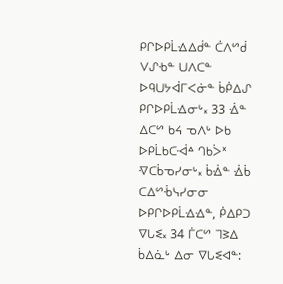ᑭᒋᐅᑭᒫᐎᐃᑰᓐ ᑖᐱᔥᑰ ᐯᔑᑾᓐ ᑌᐱᑕᓐ ᐅᑫᑌᔭᐋᒥᐸᓃᓐ ᑳᑮᐃᔑ ᑭᒋᐅᑭᒫᐎᓂᒡ᙮ 33 ᐐᓐ ᐃᑕᔥ ᑲᔦ ᓀᐱᒡ ᐅᑲ ᐅᑭᒫᑲᑕᐙᐞ ᒉᑲᐴᕽ ᐌᑕᑳᓀᓯᓂᒡ᙮ ᑳᐐᓐ ᐐᑳ ᑕᐃᔥᒀᓭᓯᓂᓂ ᐅᑭᒋᐅᑭᒫᐎᐎᓐ, ᑮᐃᑭᑐ ᐁᒐᓬ᙮ 34 ᒦᑕᔥ ᒣᕒᐃ ᑳᐃᓈᒡ ᐃᓂ ᐁᒐᓬᐊᓐ: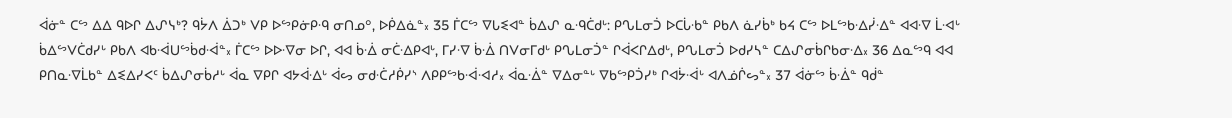ᐋᓃᓐ ᑕᔥ ᐃᐃ ᑫᐅᒋ ᐃᔑᓭᒃ? ᑫᔮᐱ ᐄᑐᒃ ᐯᑭ ᐅᔥᑭᓃᑭᑴ ᓂᑎᓄᐤ, ᐅᑮᐃᓈᓐ᙮ 35 ᒦᑕᔥ ᐁᒐᓬᐊᓐ ᑳᐃᔑ ᓇᑴᑖᑯᒡ: ᑭᔐᒪᓂᑑ ᐅᑕᒑᑾᓐ ᑭᑲᐱ ᓈᓯᑳᒃ ᑲᔦ ᑕᔥ ᐅᒪᔥᑲᐎᓰᐎᓐ ᐊᐊᐌ ᒫᐗᒡ ᑳᐃᔥᐯᑖᑯᓯᒡ ᑭᑲᐱ ᐊᑲᐙᑌᔥᑳᑯᐙᓐ᙮ ᒦᑕᔥ ᐅᐅᐌᓂ ᐅᒋ, ᐊᐊ ᑳᐐ ᓂᑖᐎᑭᐊᒡ, ᒥᓯᐌ ᑳᐐ ᑎᐯᓂᒥᑯᒡ ᑭᔐᒪᓂᑑᓐ ᒋᐋᐸᒋᐃᑯᒡ, ᑭᔐᒪᓂᑑ ᐅᑯᓯᓴᓐ ᑕᐃᔑᓂᑳᒋᑲᓂᐎ᙮ 36 ᐃᓇᔥᑫ ᐊᐊ ᑭᑎᓇᐌᒫᑲᓐ ᐃᓬᐃᓯᐸᑦ ᑳᐃᔑᓂᑳᓱᒡ ᐋᓇ ᐁᑭᒋ ᐊᔭᐋᐎᒡ ᐋᔕ ᓂᑯᑣᓱᑮᓯᔅ ᐱᑭᑭᔥᑲᐙᐗᓱ᙮ ᐋᓇᐐᓐ ᐁᐃᓂᓐᒡ ᐁᑲᔥᑭᑑᓯᒃ ᒋᐊᔮᐙᒡ ᐊᐱᓅᒌᔕᓐ᙮ 37 ᐋᓃᔥ ᑳᐐᓐ ᑫᑰᓐ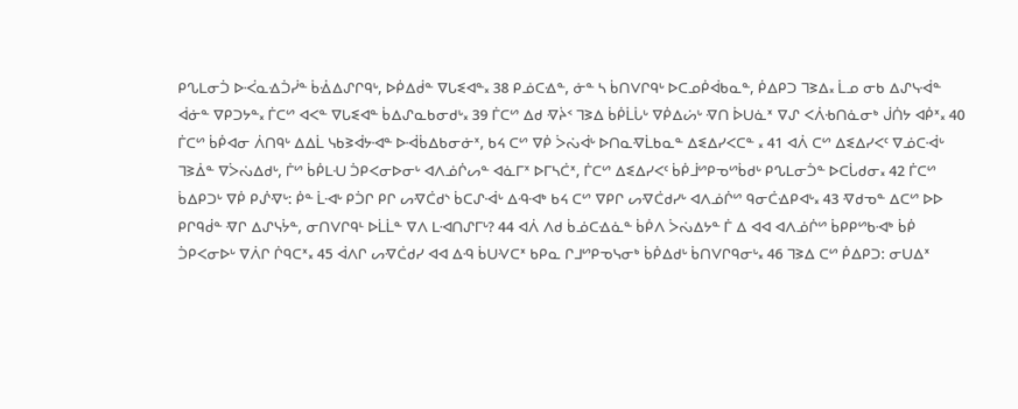ᑭᔐᒪᓂᑑ ᐅᑆᓇᐎᑑᓰᓐ ᑳᐐᐃᔑᒋᑫᒡ, ᐅᑮᐃᑰᓐ ᐁᒐᓬᐊᓐ᙮ 38 ᑭᓅᑕᐎᓐ, ᓃᓐ ᓴ ᑳᑎᐯᒋᑫᒡ ᐅᑕᓄᑮᐋᑲᓇᓐ, ᑮᐃᑭᑐ ᒣᕒᐃ᙮ ᒫᓄ ᓂᑲ ᐃᔑᓭᐙᓐ ᐋᓃᓐ ᐁᑭᑐᔭᓐ᙮ ᒦᑕᔥ ᐊᐸᓐ ᐁᒐᓬᐊᓐ ᑳᐃᔑᓇᑲᓂᑯᒡ᙮ 39 ᒦᑕᔥ ᐃᑯ ᐌᔩᑉ ᒣᕒᐃ ᑳᑮᒫᒑᒡ ᐁᑮᐃᔖᒡ ᐌᑎ ᐆᑌᓈᕽ ᐁᔑ ᐸᐲᑾᑎᓈᓂᒃ ᒎᑏᔭ ᐊᑮᕽ᙮ 40 ᒦᑕᔥ ᑳᑮᐊᓂ ᐲᑎᑫᒡ ᐃᐃᒫ ᓭᑲᕒᐋᔭᐗᓐ ᐅᐙᑳᐃᑲᓂᓃᕽ, ᑲᔦ ᑕᔥ ᐁᑮ ᐴᔔᐋᒡ ᐅᑎᓇᐌᒫᑲᓇᓐ ᐃᓬᐃᓯᐸᑕᓐ ᙮ 41 ᐊᐲ ᑕᔥ ᐃᓬᐃᓯᐸᑦ ᐁᓅᑕᐙᒡ ᒣᕒᐄᓐ ᐁᐴᔔᐃᑯᒡ, ᒦᔥ ᑳᑮᒪᑗ ᑑᑭᐸᓂᐅᓂᒡ ᐊᐱᓅᒌᔕᓐ ᐊᓈᒥᕽ ᐅᒥᓴᑖᕽ, ᒦᑕᔥ ᐃᓬᐃᓯᐸᑦ ᑳᑮᒨᔥᑭᓀᔥᑳᑯᒡ ᑭᔐᒪᓂᑑᓐ ᐅᑕᒑᑯᓂ᙮ 42 ᒦᑕᔥ ᑳᐃᑭᑐᒡ ᐁᑮ ᑭᔒᐌᒡ: ᑮᓐ ᒫᐗᒡ ᑭᑑᒋ ᑭᒋ ᔕᐌᑖᑯᔅ ᑳᑕᔑᐙᒡ ᐃᑴᐗᒃ ᑲᔦ ᑕᔥ ᐁᑭᒋ ᔕᐌᑖᑯᓯᒡ ᐊᐱᓅᒌᔥ ᑫᓂᑖᐎᑭᐊᒡ᙮ 43 ᐌᑯᓀᓐ ᐃᑕᔥ ᐅᐅ ᑭᒋᑫᑰᓐ ᐌᒋ ᐃᔑᓭᔮᓐ, ᓂᑎᐯᒋᑫᒻ ᐅᒫᒫᓐ ᐁᐱ ᒪᐗᑎᔑᒥᒡ? 44 ᐊᐲ ᐱᑯ ᑳᓅᑕᐎᓈᓐ ᑳᑮᐱ ᐴᔔᐃᔭᓐ ᒦ ᐃ ᐊᐊ ᐊᐱᓅᒌᔥ ᑳᑭᑭᔥᑲᐗᒃ ᑳᑮ ᑑᑭᐸᓂᐅᒡ ᐁᐲᒋ ᒌᑫᑕᕽ᙮ 45 ᐋᐱᒋ ᔕᐌᑖᑯᓯ ᐊᐊ ᐃᑴ ᑳᑌᐺᑕᕽ ᑲᑭᓇ ᒋᒧᔥᑭᓀᓭᓂᒃ ᑳᑮᐃᑯᒡ ᑳᑎᐯᒋᑫᓂᒡ᙮ 46 ᒣᕒᐃ ᑕᔥ ᑮᐃᑭᑐ: ᓂᑌᐃᕽ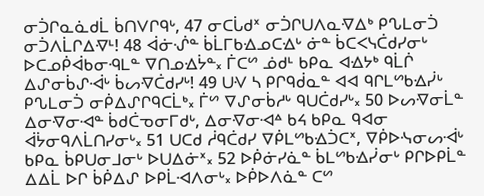ᓂᑑᒋᓇᓈᑯᒫ ᑳᑎᐯᒋᑫᒡ, 47 ᓂᑕᒑᑯᕽ ᓂᑑᒋᑌᐱᓇᐌᐃᒃ ᑭᔐᒪᓂᑑ ᓂᑑᐱᒫᒋᐃᐌᒻ! 48 ᐋᓃᔛᓐ ᑳᒫᒥᑲᐎᓄᑕᐎᒡ ᓃᓐ ᑳᑕᐸᓭᑖᑯᓯᓂᒡ ᐅᑕᓄᑮᐋᑲᓂᑴᒪᓐ ᐁᑎᓄᐎᔮᓐ᙮ ᒦᑕᔥ ᓅᑯᒻ ᑲᑭᓇ ᐊᐎᔭᒃ ᑫᒫᒌ ᐃᔑᓂᑳᔑᐙᒡ ᑳᔕᐌᑖᑯᓯᒡ! 49 ᑌᐺ ᓴ ᑭᒋᑫᑰᓇᓐ ᐊᐊ ᑫᒋᒪᔥᑲᐎᓰᒡ ᑭᔐᒪᓂᑑ ᓂᑮᐃᔑᒋᑫᑕᒫᒃ᙮ ᒦᔥ ᐁᔑᓂᑳᓱᒡ ᑫᑌᑖᑯᓯᒡ᙮ 50 ᐅᔕᐌᓂᒫᓐ ᐃᓂᐌᓂᐗᓐ ᑳᑯᑖᓀᓂᒥᑯᒡ, ᐃᓂᐌᓂᐗᐞ ᑲᔦ ᑲᑭᓇ ᑫᐊᓂ ᐋᔮᓂᑫᐱᒫᑎᓯᓂᒡ᙮ 51 ᑌᑕᑯ ᓲᑫᑖᑯᓯ ᐁᑮᒪᔥᑲᐎᑑᑕᕽ, ᐁᑮᐅᓶᓂᔕᐙᒡ ᑲᑭᓇ ᑳᑭᑌᓂᒧᓂᒡ ᐅᑌᐃᓃᕽ᙮ 52 ᐅᑮᓃᓯᓈᓐ ᑳᒪᔥᑲᐎᓰᓂᒡ ᑭᒋᐅᑭᒫᓐ ᐃᐃᒫ ᐅᒋ ᑳᑮᐃᔑ ᐅᑭᒫᐗᐱᓂᒡ᙮ ᐅᑮᐅᐱᓈᓐ ᑕᔥ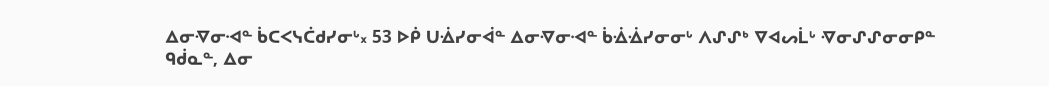ᐃᓂᐌᓂᐗᓐ ᑳᑕᐸᓭᑖᑯᓯᓂᒡ᙮ 53 ᐅᑮ ᑌᐐᓯᓂᐋᓐ ᐃᓂᐌᓂᐗᓐ ᑳᐐᐐᓯᓂᓂᒡ ᐱᔑᔑᒃ ᐁᐊᔕᒫᒡ ᐌᓂᔑᔑᓂᓂᑭᓐ ᑫᑰᓇᓐ, ᐃᓂ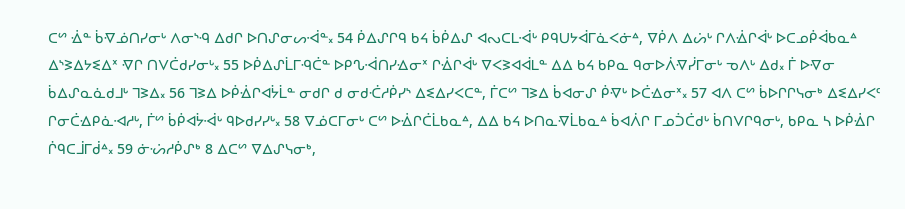ᑕᔥ ᐐᓐ ᑳᐌᓅᑎᓯᓂᒡ ᐱᓂᔅᑴ ᐃᑯᒋ ᐅᑎᔑᓂᔕᐙᓐ᙮ 54 ᑮᐃᔑᒋᑫ ᑲᔦ ᑳᑮᐃᔑ ᐊᔓᑕᒪᐙᒡ ᑭᑫᑌᔭᐋᒥᓈᐸᓃᐞ, ᐁᑮᐱ ᐃᔖᒡ ᒋᐱᐐᒋᐋᒡ ᐅᑕᓄᑮᐋᑲᓇᐞ ᐃᔅᕒᐃᔭᓬᐃᕽ ᐌᒋ ᑎᐯᑖᑯᓯᓂᒡ᙮ 55 ᐅᑮᐃᔑᒫᒥᑴᑖᓐ ᐅᑭᔐᐙᑎᓯᐎᓂᕽ ᒋᐐᒋᐋᒡ ᐁᐸᕒᐊᐋᒪᓐ ᐃᐃ ᑲᔦ ᑲᑭᓇ ᑫᓂᐅᐲᐌᓰᒥᓂᒡ ᓀᐱᒡ ᐃᑯ᙮ ᒦ ᐅᐌᓂ ᑳᐃᔑᓇᓈᑯᒧᒡ ᒣᕒᐃ᙮ 56 ᒣᕒᐃ ᐅᑮᐐᒋᐊᔮᒫᓐ ᓂᑯᒋ ᑯ ᓂᑯᑣᓱᑮᓯᔅ ᐃᓬᐃᓯᐸᑕᓐ, ᒦᑕᔥ ᒣᕒᐃ ᑳᐊᓂᔑ ᑮᐌᒡ ᐅᑖᐎᓂᕽ᙮ 57 ᐊᐱ ᑕᔥ ᑳᐅᒋᒋᓭᓂᒃ ᐃᓬᐃᓯᐸᑦ ᒋᓂᑖᐎᑭᓈᐗᓱᒡ, ᒦᔥ ᑳᑮᐊᔮᐙᒡ ᑫᐅᑯᓯᓯᒡ᙮ 58 ᐁᓅᑕᒥᓂᒡ ᑕᔥ ᐅᐐᒋᑖᒫᑲᓇᐞ, ᐃᐃ ᑲᔦ ᐅᑎᓇᐌᒫᑲᓇᐞ ᑳᐊᐲᒋ ᒥᓄᑑᑖᑯᒡ ᑳᑎᐯᒋᑫᓂᒡ, ᑲᑭᓇ ᓴ ᐅᑮᐐᒋ ᒌᑫᑕᒨᒥᑰᐞ᙮ 59 ᓃᔣᓱᑮᔑᒃ 8 ᐃᑕᔥ ᐁᐃᔑᓭᓂᒃ,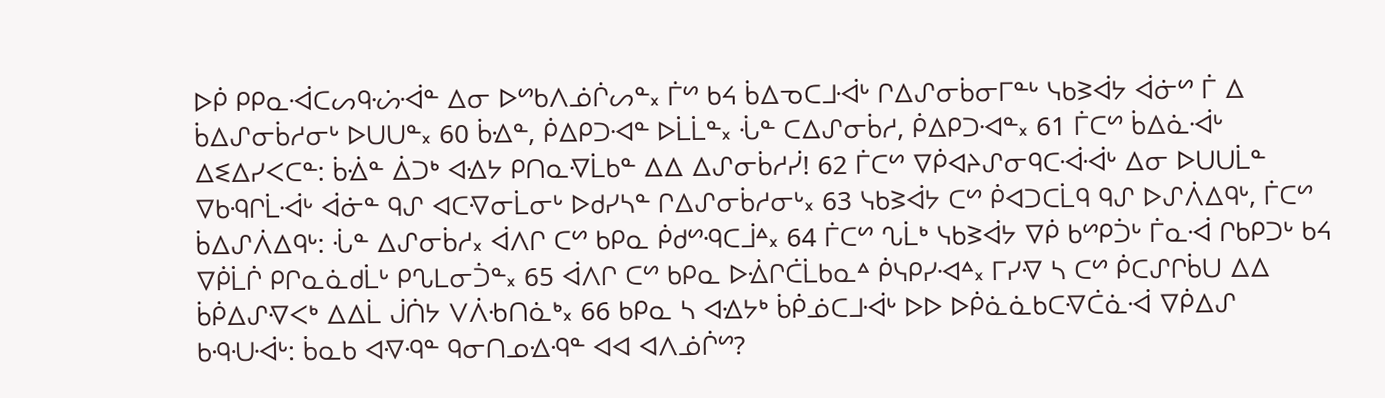ᐅᑮ ᑭᑭᓇᐙᑕᔕᑫᔣᐙᓐ ᐃᓂ ᐅᔥᑲᐱᓅᒌᔕᓐ᙮ ᒦᔥ ᑲᔦ ᑳᐃᓀᑕᒧᐙᒡ ᒋᐃᔑᓂᑳᓂᒥᓐᒡ ᓭᑲᕒᐋᔭ ᐋᓃᔥ ᒦ ᐃ ᑳᐃᔑᓂᑳᓱᓂᒡ ᐅᑌᑌᓐ᙮ 60 ᑳᐎᓐ, ᑮᐃᑭᑐᐗᓐ ᐅᒫᒫᓐ᙮ ᒞᓐ ᑕᐃᔑᓂᑳᓱ, ᑮᐃᑭᑐᐗᓐ᙮ 61 ᒦᑕᔥ ᑳᐃᓈᐙᒡ ᐃᓬᐃᓯᐸᑕᓐ: ᑳᐐᓐ ᐄᑐᒃ ᐊᐎᔭ ᑭᑎᓇᐌᒫᑲᓐ ᐃᐃ ᐃᔑᓂᑳᓱᓰ! 62 ᒦᑕᔥ ᐁᑮᐊᔨᔑᓂᑫᑕᐙᐙᒡ ᐃᓂ ᐅᑌᑌᒫᓐ ᐁᑲᑴᒋᒫᐙᒡ ᐋᓃᓐ ᑫᔑ ᐊᑕᐌᓂᒫᓂᒡ ᐅᑯᓯᓴᓐ ᒋᐃᔑᓂᑳᓱᓂᒡ᙮ 63 ᓭᑲᕒᐋᔭ ᑕᔥ ᑮᐊᑐᑕᒫᑫ ᑫᔑ ᐅᔑᐲᐃᑫᒡ, ᒦᑕᔥ ᑳᐃᔑᐲᐃᑫᒡ: ᒞᓐ ᐃᔑᓂᑳᓱ᙮ ᐋᐱᒋ ᑕᔥ ᑲᑭᓇ ᑮᑯᔥᑴᑕᒨᐞ᙮ 64 ᒦᑕᔥ ᔐᒫᒃ ᓭᑲᕒᐋᔭ ᐁᑮ ᑲᔥᑭᑑᒡ ᒦᓇᐙ ᒋᑲᑭᑐᒡ ᑲᔦ ᐁᑮᒫᒌ ᑭᒋᓇᓈᑯᒫᒡ ᑭᔐᒪᓂᑑᓐ᙮ 65 ᐋᐱᒋ ᑕᔥ ᑲᑭᓇ ᐅᐐᒋᑖᒫᑲᓇᐞ ᑮᓭᑭᓯᐗᐞ᙮ ᒥᓯᐌ ᓴ ᑕᔥ ᑮᑕᔑᒋᑳᑌ ᐃᐃ ᑳᑮᐃᔑᐌᐸᒃ ᐃᐃᒫ ᒎᑏᔭ ᐯᐲᑾᑎᓈᒃ᙮ 66 ᑲᑭᓇ ᓴ ᐊᐎᔭᒃ ᑳᑮᓅᑕᒧᐙᒡ ᐅᐅ ᐅᑮᓈᓈᑲᑕᐌᑖᓈᐙ ᐁᑮᐃᔑ ᑲᑴᑗᐙᒡ: ᑳᓇᑲ ᐊᐌᑴᓐ ᑫᓂᑎᓄᐎᑴᓐ ᐊᐊ ᐊᐱᓅᒌᔥ?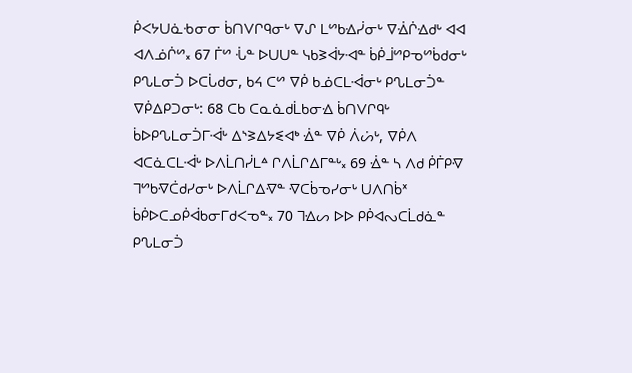ᑮᐸᔭᑌᓈᑾᓂᓂ ᑳᑎᐯᒋᑫᓂᒡ ᐁᔑ ᒪᔥᑲᐎᓰᓂᒡ ᐁᐐᒌᐎᑯᒡ ᐊᐊ ᐊᐱᓅᒌᔥ᙮ 67 ᒦᔥ ᒞᓐ ᐅᑌᑌᓐ ᓭᑲᕒᐋᔭᐗᓐ ᑳᑮᒨᔥᑭᓀᔥᑳᑯᓂᒡ ᑭᔐᒪᓂᑑ ᐅᑕᒑᑯᓂ, ᑲᔦ ᑕᔥ ᐁᑮ ᑲᓅᑕᒪᐙᓂᒡ ᑭᔐᒪᓂᑑᓐ ᐁᑮᐃᑭᑐᓂᒡ: 68 ᑕᑲ ᑕᓇᓈᑯᒫᑲᓂᐎ ᑳᑎᐯᒋᑫᒡ ᑳᐅᑭᔐᒪᓂᑑᒥᐙᒡ ᐃᔅᕒᐃᔭᓬᐊᒃ ᐐᓐ ᐁᑮ ᐲᔖᒡ, ᐁᑮᐱ ᐊᑕᓈᑕᒪᐙᒡ ᐅᐱᒫᑎᓰᒪᐞ ᒋᐱᒫᒋᐃᒥᓐᒡ᙮ 69 ᐐᓐ ᓴ ᐱᑯ ᑮᒦᑭᐌ ᒣᔥᑲᐌᑖᑯᓯᓂᒡ ᐅᐱᒫᒋᐃᐌᓐ ᐌᑕᑳᓀᓯᓂᒡ ᑌᐱᑎᑳᕽ ᑳᑮᐅᑕᓄᑮᐋᑲᓂᒥᑯᐸᓀᓐ᙮ 70 ᒣᐎᔕ ᐅᐅ ᑭᑮᐊᔓᑕᒫᑯᓈᓐ ᑭᔐᒪᓂᑑ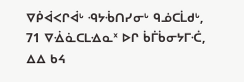ᐁᑮᐋᐸᒋᐋᒡ ᑴᔭᒀᑎᓯᓂᒡ ᑫᓅᑕᒫᑯᒡ, 71 ᐁᐐᓈᑕᒪᐎᓇᕽ ᐅᒋ ᑳᒦᑳᓂᔭᒥᑣ, ᐃᐃ ᑲᔦ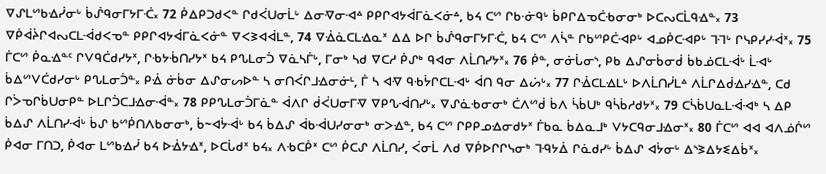ᐁᔑᒪᔥᑲᐎᓰᓂᒡ ᑳᔒᑫᓂᒥᔭᒥᑣ᙮ 72 ᑮᐃᑭᑐᑯᐸᓐ ᒋᑯᐹᑌᓂᒫᒡ ᐃᓂᐌᓂᐗᐞ ᑭᑭᒋᐊᔭᐋᒥᓈᐸᓃᐞ, ᑲᔦ ᑕᔥ ᒋᑲᐧᓃᑫᒡ ᑳᑭᒋᐃᓀᑖᑾᓂᓂᒃ ᐅᑕᔓᑕᒫᑫᐎᓐ᙮ 73 ᐁᑮᐋᔩᒋᐊᔓᑕᒪᐙᑯᐸᓀᓐ ᑭᑭᒋᐊᔭᐋᒥᓈᐸᓃᓐ ᐁᐸᕒᐊᐋᒪᓐ, 74 ᐁᐐᓈᑕᒪᐎᓇᕽ ᐃᐃ ᐅᒋ ᑳᔒᑫᓂᒥᔭᒥᑣ, ᑲᔦ ᑕᔥ ᐱᓵᓐ ᒋᑲᔥᑭᑖᐗᑭᒡ ᐊᓄᑮᑕᐗᑭᒡ ᒣᒬᒡ ᒋᓭᑭᓯᓯᐙᕽ᙮ 75 ᒦᑕᔥ ᑮᓇᐎᓐᑦ ᒋᐯᑫᑖᑯᓯᔭᕽ, ᒋᑾᔭᒀᑎᓯᔭᕽ ᑲᔦ ᑭᔐᒪᓂᑑ ᐁᓈᓴᒦᒡ, ᒥᓂᒃ ᓴᑯ ᐁᑕᓱ ᑮᔑᒃ ᑫᐊᓂ ᐱᒫᑎᓯᔭᕽ᙮ 76 ᑮᓐ, ᓂᓃᒑᓂᔅ, ᑭᑲ ᐃᔑᓂᑳᓂᑰ ᑳᑲᓅᑕᒪᐙᒡ ᒫᐗᒡ ᑳᐃᔥᐯᑖᑯᓯᓂᒡ ᑭᔐᒪᓂᑑᓐ᙮ ᑭᐐ ᓃᑳᓂ ᐃᔑᓂᔕᐅᓐ ᓴ ᓂᑎᐹᒋᒧᐎᓂᓃᒻ, ᒦ ᓴ ᐊᐌ ᑫᑾᔮᒋᑕᒪᐗᒡ ᐋᑎ ᑫᓂ ᐃᔖᒡ᙮ 77 ᒋᐐᑕᒪᐎᒪᒡ ᐅᐱᒫᑎᓰᒪᐞ ᐱᒫᒋᐃᑰᐎᓯᐎᓐ, ᑕᑯ ᒋᐴᓀᒋᑳᑌᓂᑭᓐ ᐅᒪᒋᑑᑕᒧᐎᓂᐙᓐ᙮ 78 ᑭᑭᔐᒪᓂᑑᒥᓈᓐ ᐋᐱᒋ ᑰᐹᑌᓂᒥᐌ ᐁᑭᔐᐙᑎᓯᒡ᙮ ᐁᔑᓈᑾᓂᓂᒃ ᑖᐱᔥᑰ ᑳᐱ ᓵᑳᑌᒃ ᑫᓵᑳᓱᑯᔭᕽ᙮ 79 ᑕᓵᑳᑌᓇᒪᐙᐗᒃ ᓴ ᐃᑭ ᑳᐃᔑ ᐱᒫᑎᓯᐙᒡ ᑳᔑ ᑲᔥᑮᑎᐱᑲᓂᓂᒃ, ᑳ~ᐊᔮᐙᒡ ᑲᔦ ᑳᐃᔑ ᐋᑲᐙᑌᓯᓂᓂᒃ ᓂᐳᐎᓐ, ᑲᔦ ᑕᔥ ᒋᑭᑭᓄᐎᓂᑯᔭᕽ ᒦᑲᓇ ᑳᐃᓇᒧᒃ ᐯᔭᑕᑫᓂᒧᐎᓂᕽ᙮ 80 ᒦᑕᔥ ᐊᐊ ᐊᐱᓅᒌᔥ ᑮᐊᓂ ᒥᑎᑐ, ᑮᐊᓂ ᒪᔥᑲᐎᓰ ᑲᔦ ᐅᐐᔭᐎᕽ, ᐅᑕᒑᑯᕽ ᑲᔦ᙮ ᐱᑾᑕᑮᕽ ᑕᔥ ᑮᑕᔑ ᐱᒫᑎᓯ, ᐹᓂᒫ ᐱᑯ ᐁᑮᐅᒋᒋᓭᓂᒃ ᒣᑴᔭᐄ ᒋᓈᑯᓯᒡ ᑳᐃᔑ ᐊᔮᓂᒡ ᐃᔅᕒᐃᔭᓬᐃᑳᕽ᙮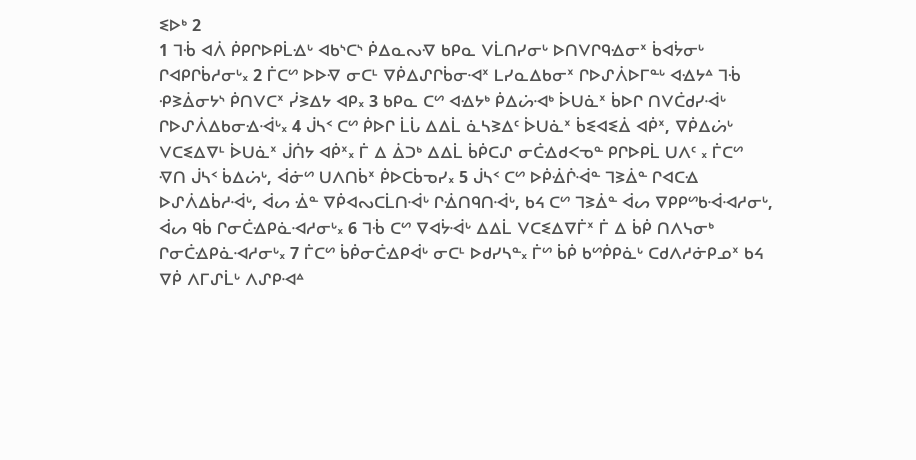ᓬᐅᒃ 2
1 ᒣᒀ ᐊᐲ ᑮᑭᒋᐅᑭᒫᐎᒡ ᐊᑲᔅᑕᔅ ᑮᐃᓇᔓᐌ ᑲᑭᓇ ᐯᒫᑎᓯᓂᒡ ᐅᑎᐯᒋᑫᐎᓂᕽ ᑳᐊᔮᓂᒡ ᒋᐊᑭᒋᑳᓱᓂᒡ᙮ 2 ᒦᑕᔥ ᐅᐅᐌ ᓂᑕᒻ ᐁᑮᐃᔑᒋᑳᓂᐗᕽ ᒪᓯᓇᐃᑲᓂᕽ ᒋᐅᔑᐲᐅᒥᓐᒡ ᐊᐎᔭᐞ ᒣᒀ ᑶᕒᐄᓂᔭᔅ ᑮᑎᐯᑕᕽ ᓰᕒᐃᔭ ᐊᑭ᙮ 3 ᑲᑭᓇ ᑕᔥ ᐊᐎᔭᒃ ᑮᐃᔖᐗᒃ ᐆᑌᓈᕽ ᑳᐅᒋ ᑎᐯᑖᑯᓯᐙᒡ ᒋᐅᔑᐲᐃᑲᓂᐎᐙᒡ᙮ 4 ᒎᓴᑉ ᑕᔥ ᑮᐅᒋ ᒫᒑ ᐃᐃᒫ ᓈᓴᕒᐃᑦ ᐆᑌᓈᕽ ᑳᓬᐊᓬᐄ ᐊᑮᕽ, ᐁᑮᐃᔖᒡ ᐯᑕᓬᐃᐁᒻ ᐆᑌᓈᕽ ᒎᑏᔭ ᐊᑮᕽ᙮ ᒦ ᐃ ᐄᑐᒃ ᐃᐃᒫ ᑳᑮᑕᔑ ᓂᑖᐎᑯᐸᓀᓐ ᑭᒋᐅᑭᒫ ᑌᐱᑦ ᙮ ᒦᑕᔥ ᐌᑎ ᒎᓴᑉ ᑳᐃᔖᒡ, ᐋᓃᔥ ᑌᐱᑎᑳᕽ ᑮᐅᑕᑳᓀᓯ᙮ 5 ᒎᓴᑉ ᑕᔥ ᐅᑮᐐᒌᐙᓐ ᒣᕒᐄᓐ ᒋᐊᑕᐎ ᐅᔑᐲᐃᑳᓱᐙᒡ, ᐋᔕ ᐐᓐ ᐁᑮᐊᔓᑕᒫᑎᐙᒡ ᒋᐐᑎᑫᑎᐙᒡ, ᑲᔦ ᑕᔥ ᒣᕒᐄᓐ ᐋᔕ ᐁᑭᑭᔥᑲᐙᐗᓱᓂᒡ, ᐋᔕ ᑫᑳ ᒋᓂᑖᐎᑭᓈᐗᓱᓂᒡ᙮ 6 ᒣᒀ ᑕᔥ ᐁᐊᔮᐙᒡ ᐃᐃᒫ ᐯᑕᓬᐃᐁᒦᕽ ᒦ ᐃ ᑳᑮ ᑎᐱᓭᓂᒃ ᒋᓂᑖᐎᑭᓈᐗᓱᓂᒡ᙮ 7 ᒦᑕᔥ ᑳᑮᓂᑖᐎᑭᐋᒡ ᓂᑕᒻ ᐅᑯᓯᓴᓐ᙮ ᒦᔥ ᑳᑮ ᑲᔥᑮᑭᓈᒡ ᑕᑯᐱᓱᓃᑭᓄᕽ ᑲᔦ ᐁᑮ ᐱᒥᔑᒫᒡ ᐱᔑᑭᐗᐞ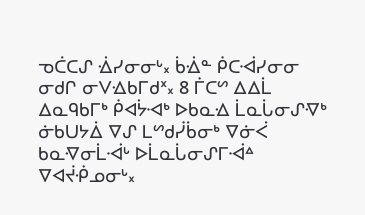ᓀᑖᑕᔑ ᐐᓯᓂᓂᒡ᙮ ᑳᐐᓐ ᑮᑕᐙᓯᓂᓂ ᓂᑯᒋ ᓂᐯᐎᑲᒥᑯᕽ᙮ 8 ᒦᑕᔥ ᐃᐃᒫ ᐃᓇᑫᑲᒥᒃ ᑮᐊᔮᐗᒃ ᐅᑲᓇᐎ ᒫᓇᒑᓂᔑᐌᒃ ᓃᑲᑌᔭᐄ ᐁᔑ ᒪᔥᑯᓰᑳᓂᒃ ᐁᓃᐹ ᑲᓇᐌᓂᒫᐙᒡ ᐅᒫᓇᒑᓂᔑᒥᐙᐞ ᐁᐊᔫᑸᓄᓂᒡ᙮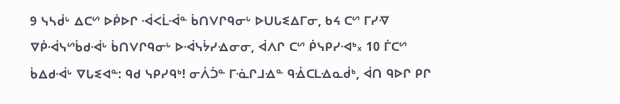9 ᓭᓴᑰᒡ ᐃᑕᔥ ᐅᑮᐅᒋ ᐙᐸᒫᐙᓐ ᑳᑎᐯᒋᑫᓂᒡ ᐅᑌᒐᓬᐃᒥᓂ, ᑲᔦ ᑕᔥ ᒥᓯᐌ ᐁᑮᐙᓭᔥᑳᑯᐙᒡ ᑳᑎᐯᒋᑫᓂᒡ ᐅᐙᓭᔮᓯᐎᓂᓂ, ᐋᐱᒋ ᑕᔥ ᑮᓭᑭᓯᐗᒃ᙮ 10 ᒦᑕᔥ ᑳᐃᑯᐙᒡ ᐁᒐᓬᐊᓐ: ᑫᑯ ᓭᑭᓯᑫᒃ! ᓂᐲᑑᓐ ᒥᓍᒋᒧᐎᓐ ᑫᐐᑕᒪᐎᓇᑰᒃ, ᐋᑎ ᑫᐅᒋ ᑭᒋ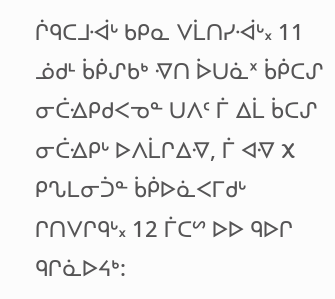ᒌᑫᑕᒧᐙᒡ ᑲᑭᓇ ᐯᒫᑎᓯᐙᒡ᙮ 11 ᓅᑯᒻ ᑳᑮᔑᑲᒃ ᐌᑎ ᐆᑌᓈᕽ ᑳᑮᑕᔑ ᓂᑖᐎᑭᑯᐸᓀᓐ ᑌᐱᑦ ᒦ ᐃᒫ ᑳᑕᔑ ᓂᑖᐎᑭᒡ ᐅᐱᒫᒋᐃᐌ, ᒦ ᐊᐌ X ᑭᔐᒪᓂᑑᓐ ᑳᑮᐅᓈᐸᒥᑯᒡ ᒋᑎᐯᒋᑫᒡ᙮ 12 ᒦᑕᔥ ᐅᐅ ᑫᐅᒋ ᑫᒋᓈᐅᔦᒃ: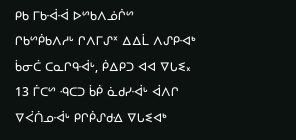ᑭᑲ ᒥᑲᐙᐙ ᐅᔥᑲᐱᓅᒌᔥ ᒋᑲᔥᑮᑲᐱᓱᒡ ᒋᐱᒥᔑᕽ ᐃᐃᒫ ᐱᔑᑭᐗᒃ ᑳᓂᑖ ᑕᓇᒋᑫᐙᒡ, ᑮᐃᑭᑐ ᐊᐊ ᐁᒐᓬ᙮ 13 ᒦᑕᔥ ᑴᑕᑐ ᑳᑮ ᓈᑯᓯᐙᒡ ᐋᐱᒋ ᐁᐹᑏᓄᐙᒡ ᑭᒋᑮᔑᑯᐎ ᐁᒐᓬᐊᒃ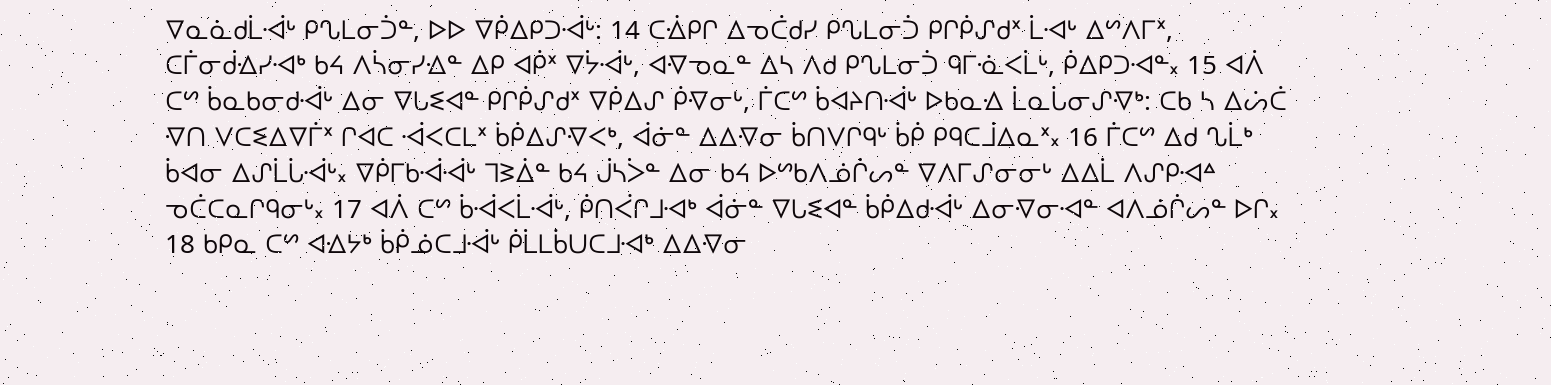ᐁᓇᓈᑯᒫᐙᒡ ᑭᔐᒪᓂᑑᓐ, ᐅᐅ ᐁᑮᐃᑭᑐᐙᒡ: 14 ᑕᐐᑭᒋ ᐃᓀᑖᑯᓯ ᑭᔐᒪᓂᑑ ᑭᒋᑮᔑᑯᕽ ᒫᐗᒡ ᐃᔥᐱᒥᕽ, ᑕᒦᓂᑰᐎᓯᐗᒃ ᑲᔦ ᐱᓵᓂᓯᐎᓐ ᐃᑭ ᐊᑮᕽ ᐁᔮᐙᒡ, ᐊᐌᓀᓇᓐ ᐃᓴ ᐱᑯ ᑭᔐᒪᓂᑑ ᑫᒥᓍᐸᒫᒡ, ᑮᐃᑭᑐᐗᓐ᙮ 15 ᐊᐲ ᑕᔥ ᑳᓇᑲᓂᑯᐙᒡ ᐃᓂ ᐁᒐᓬᐊᓐ ᑭᒋᑮᔑᑯᕽ ᐁᑮᐃᔑ ᑮᐌᓂᒡ, ᒦᑕᔥ ᑳᐊᔨᑎᐙᒡ ᐅᑲᓇᐎ ᒫᓇᒑᓂᔑᐌᒃ: ᑕᑲ ᓴ ᐃᔖᑖ ᐌᑎ ᐯᑕᓬᐃᐁᒦᕽ ᒋᐊᑕ ᐙᐸᑕᒪᕽ ᑳᑮᐃᔑᐌᐸᒃ, ᐋᓃᓐ ᐃᐃᐌᓂ ᑳᑎᐯᒋᑫᒡ ᑳᑮ ᑭᑫᑕᒨᐃᓇᕽ᙮ 16 ᒦᑕᔥ ᐃᑯ ᔐᒫᒃ ᑳᐊᓂ ᐃᔑᒫᒑᐙᒡ᙮ ᐁᑮᒥᑲᐙᐙᒡ ᒣᕒᐄᓐ ᑲᔦ ᒎᓴᐴᓐ ᐃᓂ ᑲᔦ ᐅᔥᑲᐱᓅᒌᔕᓐ ᐁᐱᒥᔑᓂᓂᒡ ᐃᐃᒫ ᐱᔑᑭᐗᐞ ᓀᑖᑕᓇᒋᑫᓂᒡ᙮ 17 ᐊᐲ ᑕᔥ ᑳᐙᐸᒫᐙᒡ, ᑮᑎᐹᒋᒧᐗᒃ ᐋᓃᓐ ᐁᒐᓬᐊᓐ ᑳᑮᐃᑯᐙᒡ ᐃᓂᐌᓂᐗᓐ ᐊᐱᓅᒌᔕᓐ ᐅᒋ᙮ 18 ᑲᑭᓇ ᑕᔥ ᐊᐎᔭᒃ ᑳᑮᓅᑕᒧᐙᒡ ᑮᒫᒪᑳᑌᑕᒧᐗᒃ ᐃᐃᐌᓂ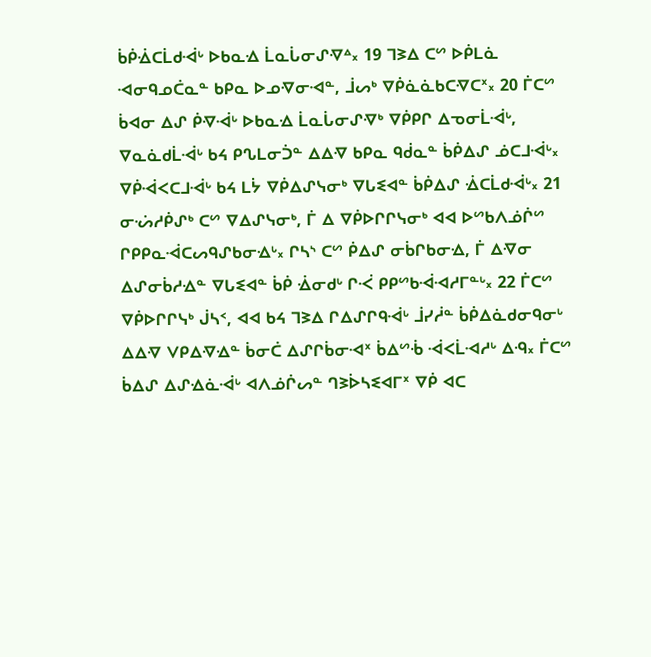ᑳᑮᐐᑕᒫᑯᐙᒡ ᐅᑲᓇᐎ ᒫᓇᒑᓂᔑᐌᐞ᙮ 19 ᒣᕒᐃ ᑕᔥ ᐅᑮᒪᓈ ᐗᓂᑫᓄᑖᓇᓐ ᑲᑭᓇ ᐅᓄᐌᓂᐗᓐ, ᒨᔕᒃ ᐁᑮᓈᓈᑲᑕᐌᑕᕽ᙮ 20 ᒦᑕᔥ ᑳᐊᓂ ᐃᔑ ᑮᐌᐙᒡ ᐅᑲᓇᐎ ᒫᓇᒑᓂᔑᐌᒃ ᐁᑮᑭᒋ ᐃᓀᓂᒫᐙᒡ, ᐁᓇᓈᑯᒫᐙᒡ ᑲᔦ ᑭᔐᒪᓂᑑᓐ ᐃᐃᐌ ᑲᑭᓇ ᑫᑰᓇᓐ ᑳᑮᐃᔑ ᓅᑕᒧᐙᒡ᙮ ᐁᑮᐙᐸᑕᒧᐙᒡ ᑲᔦ ᒪᔮ ᐁᑮᐃᔑᓭᓂᒃ ᐁᒐᓬᐊᓐ ᑳᑮᐃᔑ ᐐᑕᒫᑯᐙᒡ᙮ 21 ᓂᔣᓱᑮᔑᒃ ᑕᔥ ᐁᐃᔑᓭᓂᒃ, ᒦ ᐃ ᐁᑮᐅᒋᒋᓭᓂᒃ ᐊᐊ ᐅᔥᑲᐱᓅᒌᔥ ᒋᑭᑭᓇᐙᑕᔕᑫᔑᑲᓂᐎᒡ᙮ ᒋᓴᔅ ᑕᔥ ᑮᐃᔑ ᓂᑳᒋᑲᓂᐎ, ᒦ ᐃᐌᓂ ᐃᔑᓂᑳᓱᐎᓐ ᐁᒐᓬᐊᓐ ᑳᑮ ᐐᓂᑯᒡ ᒋᑆ ᑭᑭᔥᑲᐙᐗᓱᒥᓐᒡ᙮ 22 ᒦᑕᔥ ᐁᑮᐅᒋᒋᓭᒃ ᒎᓴᑉ, ᐊᐊ ᑲᔦ ᒣᕒᐃ ᒋᐃᔑᒋᑫᐙᒡ ᒨᓯᓲᓐ ᑳᑮᐃᓈᑯᓂᑫᓂᒡ ᐃᐃᐌ ᐯᑭᐃᐌᐎᓐ ᑳᓂᑖ ᐃᔑᒋᑳᓂᐗᕽ ᑳᐃᔥᒀ ᐙᐸᒫᐗᓱᒡ ᐃᑴ᙮ ᒦᑕᔥ ᑳᐃᔑ ᐃᔑᐎᓈᐙᒡ ᐊᐱᓅᒌᔕᓐ ᒉᕒᐆᓴᓬᐊᒥᕽ ᐁᑮ ᐊᑕ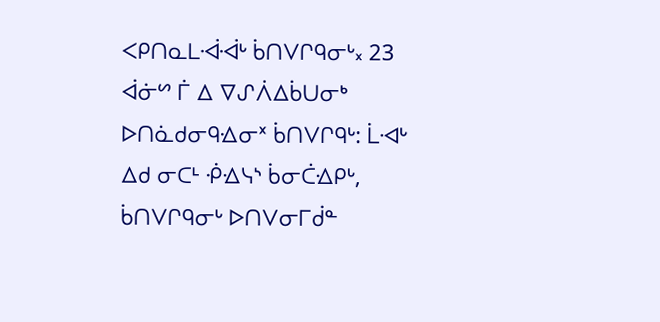ᐸᑭᑎᓇᒪᐙᐙᒡ ᑳᑎᐯᒋᑫᓂᒡ᙮ 23 ᐋᓃᔥ ᒦ ᐃ ᐁᔑᐲᐃᑳᑌᓂᒃ ᐅᑎᓈᑯᓂᑫᐎᓂᕽ ᑳᑎᐯᒋᑫᒡ: ᒫᐗᒡ ᐃᑯ ᓂᑕᒻ ᑸᐎᓭᔅ ᑳᓂᑖᐎᑭᒡ, ᑳᑎᐯᒋᑫᓂᒡ ᐅᑎᐯᓂᒥᑰᓐ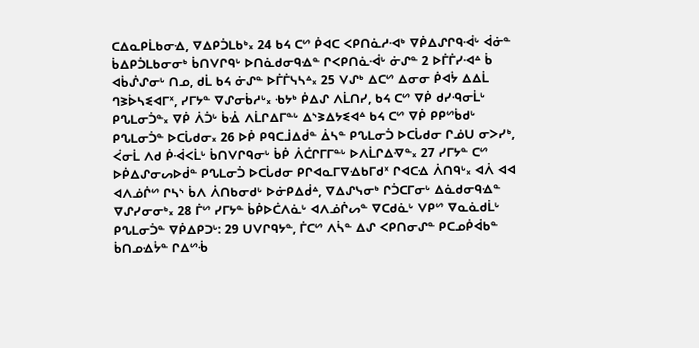ᑕᐃᓇᑭᒫᑲᓂᐎ, ᐁᐃᑭᑑᒪᑲᒃ᙮ 24 ᑲᔦ ᑕᔥ ᑮᐊᑕ ᐸᑭᑎᓈᓱᐗᒃ ᐁᑮᐃᔑᒋᑫᐙᒡ ᐋᓃᓐ ᑳᐃᑭᑑᒪᑲᓂᓂᒃ ᑳᑎᐯᒋᑫᒡ ᐅᑎᓈᑯᓂᑫᐎᓐ ᒋᐸᑭᑎᓈᐙᒡ ᓃᔑᓐ 2 ᐅᒦᒦᓯᐗᐞ ᑳ ᐊᑳᔒᔑᓂᒡ ᑎᓄ, ᑯᒫ ᑲᔦ ᓃᔑᓐ ᐅᒦᒦᓭᓴᐞ᙮ 25 ᐯᔑᒃ ᐃᑕᔥ ᐃᓂᓂ ᑮᐊᔮ ᐃᐃᒫ ᒉᕒᐆᓴᓬᐊᒥᕽ, ᓯᒥᔭᓐ ᐁᔑᓂᑳᓱᒡ᙮ ᑾᔭᒃ ᑮᐃᔑ ᐱᒫᑎᓯ, ᑲᔦ ᑕᔥ ᐁᑮ ᑯᓯᑴᓂᒫᒡ ᑭᔐᒪᓂᑑᓐ᙮ ᐁᑮ ᐲᑑᒡ ᑳᐐ ᐱᒫᒋᐃᒥᓐᒡ ᐃᔅᕒᐃᔭᓬᐊᐞ ᑲᔦ ᑕᔥ ᐁᑮ ᑭᑭᔥᑳᑯᒡ ᑭᔐᒪᓂᑑᓐ ᐅᑕᒑᑯᓂ᙮ 26 ᐅᑮ ᑭᑫᑕᒨᐃᑰᓐ ᐄᓴᓐ ᑭᔐᒪᓂᑑ ᐅᑕᒑᑯᓂ ᒋᓅᑌ ᓂᐳᓯᒃ, ᐹᓂᒫ ᐱᑯ ᑮᐙᐸᒫᒡ ᑳᑎᐯᒋᑫᓂᒡ ᑳᑮ ᐲᑖᒋᒥᒥᓐᒡ ᐅᐱᒫᒋᐃᐌᓐ᙮ 27 ᓯᒥᔭᓐ ᑕᔥ ᐅᑮᐃᔑᓂᔕᐅᑰᓐ ᑭᔐᒪᓂᑑ ᐅᑕᒑᑯᓂ ᑭᒋᐊᓇᒥᐁᐎᑲᒥᑯᕽ ᒋᐊᑕᐎ ᐲᑎᑫᒡ᙮ ᐊᐲ ᐊᐊ ᐊᐱᓅᒌᔥ ᒋᓴᔅ ᑳᐱ ᐲᑎᑲᓂᑯᒡ ᐅᓃᑭᐃᑰᐞ, ᐁᐃᔑᓭᓂᒃ ᒋᑑᑕᒥᓂᒡ ᐃᓈᑯᓂᑫᐎᓐ ᐁᔑᓯᓂᓂᒃ᙮ 28 ᒦᔥ ᓯᒥᔭᓐ ᑳᑮᐅᑖᐱᓈᒡ ᐊᐱᓅᒌᔕᓐ ᐁᑕᑯᓈᒡ ᐯᑭᔥ ᐁᓇᓈᑯᒫᒡ ᑭᔐᒪᓂᑑᓐ ᐁᑮᐃᑭᑐᒡ: 29 ᑌᐯᒋᑫᔭᓐ, ᒦᑕᔥ ᐱᓵᓐ ᐃᔑ ᐸᑭᑎᓂᔑᓐ ᑭᑕᓄᑮᐋᑲᓐ ᑳᑎᓄᐎᔮᓐ ᒋᐃᔥᒀ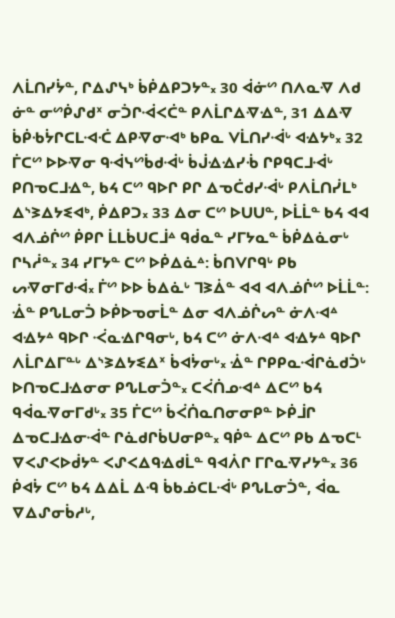ᐱᒫᑎᓯᔮᓐ, ᒋᐃᔑᓭᒃ ᑳᑮᐃᑭᑐᔭᓐ᙮ 30 ᐋᓃᔥ ᑎᐱᓇᐌ ᐱᑯ ᓃᓐ ᓂᔥᑮᔑᑯᕽ ᓂᑑᒋᐙᐸᑖᓐ ᑭᐱᒫᒋᐃᐌᐎᓐ, 31 ᐃᐃᐌ ᑳᑮᑾᔮᒋᑕᒪᐗᑣ ᐃᑭᐌᓂᐗᒃ ᑲᑭᓇ ᐯᒫᑎᓯᐙᒡ ᐊᐎᔭᒃ᙮ 32 ᒦᑕᔥ ᐅᐅᐌᓂ ᑫᐙᓭᔥᑳᑯᐙᒡ ᑳᒎᐎᐎᓯᒀ ᒋᑭᑫᑕᒧᐙᒡ ᑭᑎᓀᑕᒧᐎᓐ, ᑲᔦ ᑕᔥ ᑫᐅᒋ ᑭᒋ ᐃᓀᑖᑯᓯᐙᒡ ᑭᐱᒫᑎᓰᒪᒃ ᐃᔅᕒᐃᔭᓬᐊᒃ, ᑮᐃᑭᑐ᙮ 33 ᐃᓂ ᑕᔥ ᐅᑌᑌᓐ, ᐅᒫᒫᓐ ᑲᔦ ᐊᐊ ᐊᐱᓅᒌᔥ ᑮᑭᒋ ᒫᒪᑳᑌᑕᒨᐞ ᑫᑰᓇᓐ ᓯᒥᔭᓇᓐ ᑳᑮᐃᓈᓂᒡ ᒋᓴᓲᓐ᙮ 34 ᓯᒥᔭᓐ ᑕᔥ ᐅᑮᐃᓈᐞ: ᑳᑎᐯᒋᑫᒡ ᑭᑲ ᔕᐌᓂᒥᑯᐙ᙮ ᒦᔥ ᐅᐅ ᑳᐃᓈᒡ ᒣᕒᐄᓐ ᐊᐊ ᐊᐱᓅᒌᔥ ᐅᒫᒫᓐ: ᐐᓐ ᑭᔐᒪᓂᑑ ᐅᑮᐅᓀᓂᒫᓐ ᐃᓂ ᐊᐱᓅᒌᔕᓐ ᓃᐱᐗᐞ ᐊᐎᔭᐞ ᑫᐅᒋ ᑆᓇᐎᒋᑫᓂᒡ, ᑲᔦ ᑕᔥ ᓃᐱᐗᐞ ᐊᐎᔭᐞ ᑫᐅᒋ ᐱᒫᒋᐃᒥᓐᒡ ᐃᔅᕒᐃᔭᓬᐃᕽ ᑳᐊᔮᓂᒡ᙮ ᐐᓐ ᒋᑭᑭᓇᐙᒋᓈᑯᑑᒡ ᐅᑎᓀᑕᒧᐎᓂᓂ ᑭᔐᒪᓂᑑᓐ᙮ ᑕᐹᑏᓄᐗᐞ ᐃᑕᔥ ᑲᔦ ᑫᐋᓇᐌᓂᒥᑯᒡ᙮ 35 ᒦᑕᔥ ᑳᐹᑏᓇᑎᓂᓂᑭᓐ ᐅᑮᒨᒋ ᐃᓀᑕᒧᐎᓂᐙᓐ ᒋᓈᑯᒋᑳᑌᓂᑭᓐ᙮ ᑫᑮᓐ ᐃᑕᔥ ᑭᑲ ᐃᓀᑕᒻ ᐁᐸᔑᐸᐅᑰᔭᓐ ᐸᔑᐸᐃᑫᐎᑯᒫᓐ ᑫᐊᐲᒋ ᒥᒋᓇᐌᓯᔭᓐ᙮ 36 ᑮᐊᔮ ᑕᔥ ᑲᔦ ᐃᐃᒫ ᐃᑴ ᑳᑲᓅᑕᒪᐙᒡ ᑭᔐᒪᓂᑑᓐ, ᐋᓇ ᐁᐃᔑᓂᑳᓱᒡ,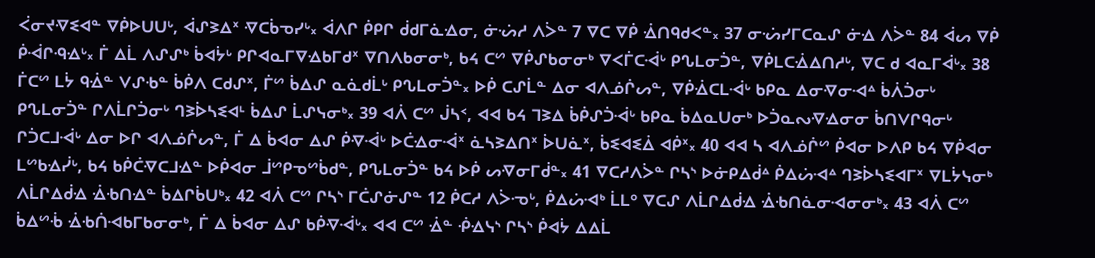ᐹᓂᔪᐌᓬᐊᓐ ᐁᑮᐅᑌᑌᒡ, ᐋᔑᕒᐃᕽ ᐌᑕᑳᓀᓯᒡ᙮ ᐋᐱᒋ ᑮᑭᒋ ᑰᑯᒥᓈᐎᓂ, ᓃᔣᓱ ᐱᐴᓐ 7 ᐁᑕ ᐁᑮ ᐐᑎᑫᑯᐸᓐ᙮ 37 ᓂᔣᓯᒥᑕᓇᔑ ᓃᐎ ᐱᐴᓐ 84 ᐋᔕ ᐁᑮ ᑮᐙᒋᑴᐎᒡ᙮ ᒦ ᐃᒫ ᐱᔑᔑᒃ ᑳᐊᔮᒡ ᑭᒋᐊᓇᒥᐁᐎᑲᒥᑯᕽ ᐁᑎᐱᑲᓂᓂᒃ, ᑲᔦ ᑕᔥ ᐁᑮᔑᑲᓂᓂᒃ ᐁᐸᒦᑕᐙᒡ ᑭᔐᒪᓂᑑᓐ, ᐁᑮᒪᑕᐐᐃᑎᓱᒡ, ᐁᑕ ᑯ ᐊᓇᒥᐋᒡ᙮ 38 ᒦᑕᔥ ᒪᔮ ᑫᐐᓐ ᐯᔑᑾᓐ ᑳᑮᐱ ᑕᑯᔑᕽ, ᒦᔥ ᑳᐃᔑ ᓇᓈᑯᒫᒡ ᑭᔐᒪᓂᑑᓐ᙮ ᐅᑮ ᑕᔑᒫᓐ ᐃᓂ ᐊᐱᓅᒌᔕᓐ, ᐁᑮᐐᑕᒪᐙᒡ ᑲᑭᓇ ᐃᓂᐌᓂᐗᐞ ᑳᐲᑑᓂᒡ ᑭᔐᒪᓂᑑᓐ ᒋᐱᒫᒋᑑᓂᒡ ᒉᕒᐆᓴᓬᐊᒻ ᑳᐃᔑ ᒫᔑᓭᓂᒃ᙮ 39 ᐊᐲ ᑕᔥ ᒎᓴᑉ, ᐊᐊ ᑲᔦ ᒣᕒᐃ ᑳᑮᔑᑑᐙᒡ ᑲᑭᓇ ᑳᐃᓇᑌᓂᒃ ᐅᑑᓇᔓᐌᐎᓂᓂ ᑳᑎᐯᒋᑫᓂᒡ ᒋᑑᑕᒧᐙᒡ ᐃᓂ ᐅᒋ ᐊᐱᓅᒌᔕᓐ, ᒦ ᐃ ᑳᐊᓂ ᐃᔑ ᑮᐌᐙᒡ ᐅᑖᐎᓂᐙᕽ ᓈᓴᕒᐃᑎᕽ ᐆᑌᓈᕽ, ᑳᓬᐊᓬᐄ ᐊᑮᕽ᙮ 40 ᐊᐊ ᓴ ᐊᐱᓅᒌᔥ ᑮᐊᓂ ᐅᐱᑭ ᑲᔦ ᐁᑮᐊᓂ ᒪᔥᑲᐎᓰᒡ, ᑲᔦ ᑲᑮᑖᐌᑕᒧᐎᓐ ᐅᑮᐊᓂ ᒨᔥᑭᓀᔥᑳᑯᓐ, ᑭᔐᒪᓂᑑᓐ ᑲᔦ ᐅᑮ ᔕᐌᓂᒥᑰᓐ᙮ 41 ᐁᑕᓱᐱᐴᓐ ᒋᓴᔅ ᐅᓃᑭᐃᑰᐞ ᑮᐃᔖᐗᐞ ᒉᕒᐆᓴᓬᐊᒥᕽ ᐁᒪᔮᓭᓂᒃ ᐱᒫᒋᐃᑰᐎ ᐐᑾᑎᐎᓐ ᑳᐃᒋᑳᑌᒃ᙮ 42 ᐊᐲ ᑕᔥ ᒋᓴᔅ ᒥᑖᔑᓃᔑᓐ 12 ᑮᑕᓱ ᐱᐴᓉᒡ, ᑮᐃᔖᐗᒃ ᒫᒪᐤ ᐁᑕᔑ ᐱᒫᒋᐃᑰᐎ ᐐᑾᑎᓈᓂᐗᓂᓂᒃ᙮ 43 ᐊᐲ ᑕᔥ ᑳᐃᔥᒀ ᐐᑾᑏᐗᑲᒥᑲᓂᓂᒃ, ᒦ ᐃ ᑳᐊᓂ ᐃᔑ ᑲᑮᐌᐙᒡ᙮ ᐊᐊ ᑕᔥ ᐐᓐ ᑸᐎᓭᔅ ᒋᓴᔅ ᑮᐊᔮ ᐃᐃᒫ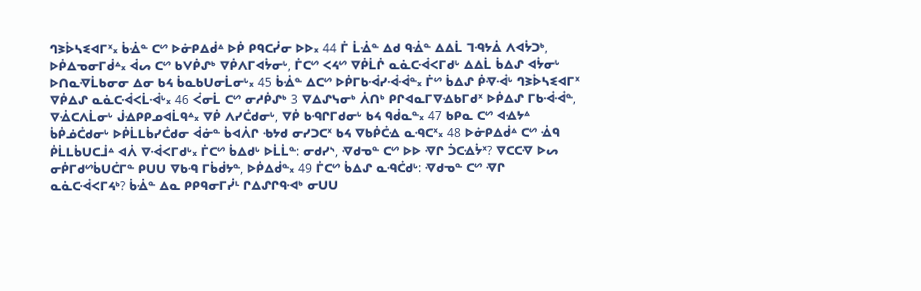ᒉᕒᐆᓴᓬᐊᒥᕽ᙮ ᑳᐐᓐ ᑕᔥ ᐅᓃᑭᐃᑰᐞ ᐅᑮ ᑭᑫᑕᓰᓂ ᐅᐅ᙮ 44 ᒦ ᒫᐐᓐ ᐃᑯ ᑫᐐᓐ ᐃᐃᒫ ᒣᑴᔭᐄ ᐱᐊᔮᑐᒃ, ᐅᑮᐃᓀᓂᒥᑰᐞ᙮ ᐋᔕ ᑕᔥ ᑲᐯᑮᔑᒃ ᐁᑮᐱᒥᐊᔮᓂᒡ, ᒦᑕᔥ ᐸᔦᔥ ᐁᑮᒫᒌ ᓇᓈᑕᐙᐸᒥᑯᒡ ᐃᐃᒫ ᑳᐃᔑ ᐊᔮᓂᒡ ᐅᑎᓇᐌᒫᑲᓂᓂ ᐃᓂ ᑲᔦ ᑳᓇᑲᑌᓂᒫᓂᒡ᙮ 45 ᑳᐐᓐ ᐃᑕᔥ ᐅᑮᒥᑲᐙᓯᐙᐙᓐ᙮ ᒦᔥ ᑳᐃᔑ ᑮᐌᐙᒡ ᒉᕒᐆᓴᓬᐊᒥᕽ ᐁᑮᐃᔑ ᓇᓈᑕᐙᐸᒫᐙᒡ᙮ 46 ᐹᓂᒫ ᑕᔥ ᓂᓱᑮᔑᒃ 3 ᐁᐃᔑᓭᓂᒃ ᐲᑎᒃ ᑭᒋᐊᓇᒥᐁᐎᑲᒥᑯᕽ ᐅᑮᐃᔑ ᒥᑲᐙᐙᓐ, ᐁᐐᑕᐱᒫᓂᒡ ᒎᐎᑭᑭᓄᐊᒫᑫᐞ᙮ ᐁᑮ ᐱᓯᑖᑯᓂᒡ, ᐁᑮ ᑲᑴᒋᒥᑯᓂᒡ ᑲᔦ ᑫᑰᓇᓐ᙮ 47 ᑲᑭᓇ ᑕᔥ ᐊᐎᔭᐞ ᑳᑮᓅᑖᑯᓂᒡ ᐅᑮᒫᒪᑳᓯᑖᑯᓂ ᐋᓃᓐ ᑳᐊᐲᒋ ᑾᔭᑯ ᓂᓯᑐᑕᕽ ᑲᔦ ᐁᑲᑮᑖᐎ ᓇᑴᑕᕽ᙮ 48 ᐅᓃᑭᐃᑰᐞ ᑕᔥ ᐐᑫ ᑮᒫᒪᑳᑌᑕᒨᐞ ᐊᐲ ᐁᐙᐸᒥᑯᒡ᙮ ᒦᑕᔥ ᑳᐃᑯᒡ ᐅᒫᒫᓐ: ᓂᑯᓯᔅ, ᐌᑯᓀᓐ ᑕᔥ ᐅᐅ ᐌᒋ ᑑᑕᐎᔮᕽ? ᐁᑕᑕᐌ ᐅᔕ ᓂᑮᒥᑯᔥᑳᑌᑖᒥᓐ ᑭᑌᑌ ᐁᑲᑴ ᒥᑳᑰᔭᓐ, ᐅᑮᐃᑰᓐ᙮ 49 ᒦᑕᔥ ᑳᐃᔑ ᓇᑴᑖᑯᒡ: ᐌᑯᓀᓐ ᑕᔥ ᐌᒋ ᓇᓈᑕᐙᐸᒥᔦᒃ? ᑳᐐᓐ ᐃᓇ ᑭᑭᑫᓂᒥᓰᒻ ᒋᐃᔑᒋᑫᐗᒃ ᓂᑌᑌ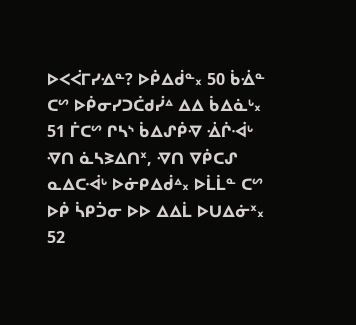ᐅᐸᐹᒥᓯᐎᓐ? ᐅᑮᐃᑰᓐ᙮ 50 ᑳᐐᓐ ᑕᔥ ᐅᑮᓂᓯᑐᑖᑯᓰᐞ ᐃᐃ ᑳᐃᓈᒡ᙮ 51 ᒦᑕᔥ ᒋᓴᔅ ᑳᐃᔑᑮᐌ ᐐᒌᐙᒡ ᐌᑎ ᓈᓴᕒᐃᑎᕽ, ᐌᑎ ᐁᑮᑕᔑ ᓇᐃᑕᐙᒡ ᐅᓃᑭᐃᑰᐞ᙮ ᐅᒫᒫᓐ ᑕᔥ ᐅᑮ ᓵᑭᑑᓂ ᐅᐅ ᐃᐃᒫ ᐅᑌᐃᓃᕽ᙮ 52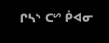ᒋᓴᔅ ᑕᔥ ᑮᐊᓂ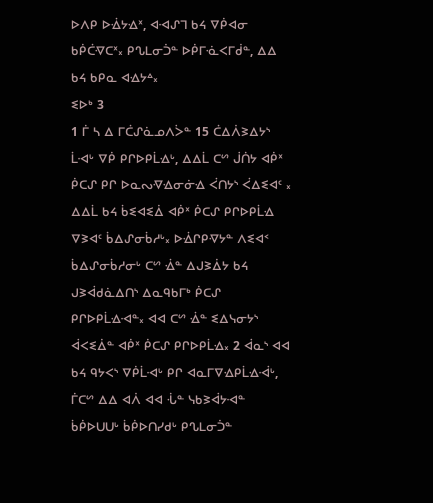ᐅᐱᑭ ᐅᐐᔭᐎᕽ, ᐊᐗᔑᒣ ᑲᔦ ᐁᑮᐊᓂ ᑲᑮᑖᐌᑕᕽ᙮ ᑭᔐᒪᓂᑑᓐ ᐅᑮᒥᓍᐸᒥᑰᓐ, ᐃᐃ ᑲᔦ ᑲᑭᓇ ᐊᐎᔭᐞ᙮
ᓬᐅᒃ 3
1 ᒦ ᓴ ᐃ ᒥᑖᔑᓈᓄᐱᐴᓐ 15 ᑖᐃᐲᕒᐃᔭᔅ ᒫᐗᒡ ᐁᑮ ᑭᒋᐅᑭᒫᐎᒡ, ᐃᐃᒫ ᑕᔥ ᒎᑏᔭ ᐊᑮᕽ ᑮᑕᔑ ᑭᒋ ᐅᓇᔓᐌᐎᓂᓃᐎ ᐹᑎᔭᔅ ᐹᐃᓬᐊᑦ ᙮ ᐃᐃᒫ ᑲᔦ ᑳᓬᐊᓬᐄ ᐊᑮᕽ ᑮᑕᔑ ᑭᒋᐅᑭᒫᐎ ᐁᕒᐊᑦ ᑳᐃᔑᓂᑳᓱᒡ᙮ ᐅᐐᒋᑭᐌᔭᓐ ᐱᓬᐊᑉ ᑳᐃᔑᓂᑳᓱᓂᒡ ᑕᔥ ᐐᓐ ᐃᒍᕒᐄᔭ ᑲᔦ ᒍᕒᐋᑯᓈᐃᑎᔅ ᐃᓇᑫᑲᒥᒃ ᑮᑕᔑ ᑭᒋᐅᑭᒫᐎᐗᓐ᙮ ᐊᐊ ᑕᔥ ᐐᓐ ᓬᐃᓭᓂᔭᔅ ᐋᐸᓬᐄᓐ ᐊᑮᕽ ᑮᑕᔑ ᑭᒋᐅᑭᒫᐎ᙮ 2 ᐋᓇᔅ ᐊᐊ ᑲᔦ ᑫᔭᐸᔅ ᐁᑮᒫᐗᒡ ᑭᒋ ᐊᓇᒥᐁᐎᑭᒫᐎᐙᒡ, ᒦᑕᔥ ᐃᐃ ᐊᐲ ᐊᐊ ᒞᓐ ᓭᑲᕒᐋᔭᐗᓐ ᑳᑮᐅᑌᑌᒡ ᑳᑮᐅᑎᓯᑯᒡ ᑭᔐᒪᓂᑑᓐ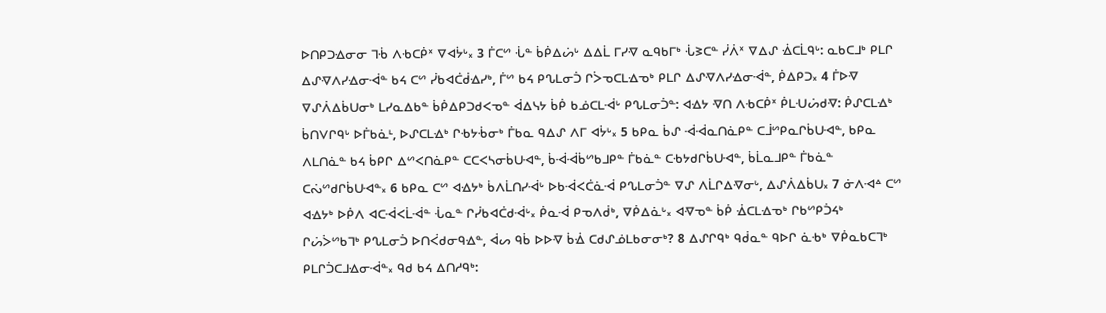ᐅᑎᑭᑐᐎᓂᓂ ᒣᒀ ᐱᑾᑕᑮᕽ ᐁᐊᔮᒡ᙮ 3 ᒦᑕᔥ ᒞᓐ ᑳᑮᐃᔖᒡ ᐃᐃᒫ ᒥᓯᐌ ᓇᑫᑲᒥᒃ ᒞᕒᑕᓐ ᓰᐲᕽ ᐁᐃᔑ ᐐᑕᒫᑫᒡ: ᓇᑲᑕᒧᒃ ᑭᒪᒋ ᐃᔑᐌᐱᓯᐎᓂᐙᓐ ᑲᔦ ᑕᔥ ᓰᑲᐊᑖᑰᐎᓯᒃ, ᒦᔥ ᑲᔦ ᑭᔐᒪᓂᑑ ᒋᐴᓀᑕᒪᐎᓀᒃ ᑭᒪᒋ ᐃᔑᐌᐱᓯᐎᓂᐙᓐ, ᑮᐃᑭᑐ᙮ 4 ᒦᐅᐌ ᐁᔑᐲᐃᑳᑌᓂᒃ ᒪᓯᓇᐃᑲᓐ ᑳᑮᐃᑭᑐᑯᐸᓀᓐ ᐋᐃᓭᔭ ᑳᑮ ᑲᓅᑕᒪᐙᒡ ᑭᔐᒪᓂᑑᓐ: ᐊᐎᔭ ᐌᑎ ᐱᑾᑕᑮᕽ ᑮᒪᑗᔖᑯᐌ: ᑮᔑᑕᒪᐎᒃ ᑳᑎᐯᒋᑫᒡ ᐅᒦᑲᓈᒻ, ᐅᔑᑕᒪᐎᒃ ᒋᑾᔭᒀᓂᒃ ᒦᑲᓇ ᑫᐃᔑ ᐱᒥ ᐊᔮᒡ᙮ 5 ᑲᑭᓇ ᑳᔑ ᐙᐙᓇᑎᓈᑭᓐ ᑕᒨᔥᑭᓇᒋᑳᑌᐗᓐ, ᑲᑭᓇ ᐱᒪᑎᓈᓐ ᑲᔦ ᑳᑭᒋ ᐃᔥᐸᑎᓈᑭᓐ ᑕᑕᐸᓴᓂᑳᑌᐗᓐ, ᑳᐙᐙᑳᔥᑲᒧᑭᓐ ᒦᑲᓈᓐ ᑕᑾᔭᑯᒋᑳᑌᐗᓐ, ᑳᒫᓇᒧᑭᓐ ᒦᑲᓈᓐ ᑕᔔᔥᑯᒋᑳᑌᐗᓐ᙮ 6 ᑲᑭᓇ ᑕᔥ ᐊᐎᔭᒃ ᑳᐱᒫᑎᓯᐙᒡ ᐅᑲᐙᐸᑖᓈᐙ ᑭᔐᒪᓂᑑᓐ ᐁᔑ ᐱᒫᒋᐃᐌᓂᒡ, ᐃᔑᐲᐃᑳᑌ᙮ 7 ᓃᐱᐗᐞ ᑕᔥ ᐊᐎᔭᒃ ᐅᑮᐱ ᐊᑕᐙᐸᒫᐙᓐ ᒞᓇᓐ ᒋᓰᑲᐊᑖᑯᐙᒡ᙮ ᑮᓇᐙ ᑭᓀᐱᑰᒃ, ᐁᑮᐃᓈᒡ᙮ ᐊᐌᓀᓐ ᑳᑮ ᐐᑕᒪᐎᓀᒃ ᒋᑲᔥᑭᑑᔦᒃ ᒋᔖᐴᔥᑲᒣᒃ ᑭᔐᒪᓂᑑ ᐅᑎᐹᑯᓂᑫᐎᓐ, ᐋᔕ ᑫᑳ ᐅᐅᐌ ᑳᐐ ᑕᑯᔑᓅᒪᑲᓂᓂᒃ? 8 ᐃᔑᒋᑫᒃ ᑫᑰᓇᓐ ᑫᐅᒋ ᓈᑾᒃ ᐁᑮᓇᑲᑕᒣᒃ ᑭᒪᒋᑑᑕᒧᐎᓂᐙᓐ᙮ ᑫᑯ ᑲᔦ ᐃᑎᓱᑫᒃ: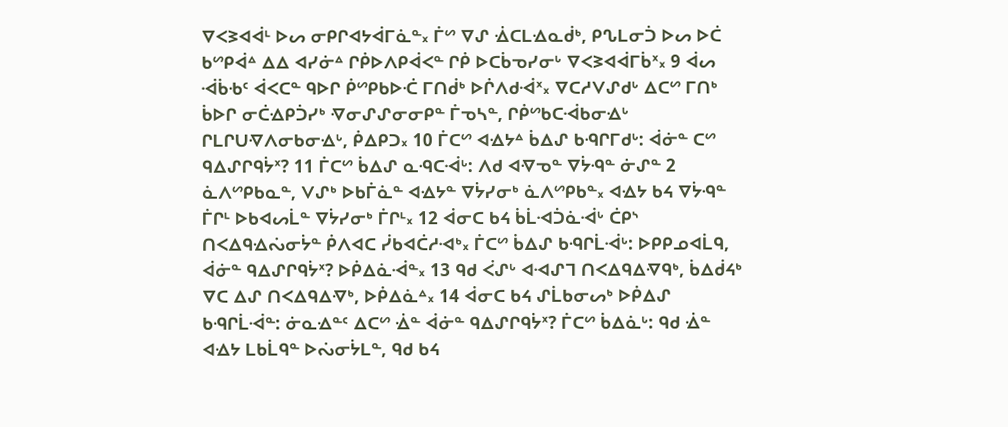ᐁᐸᕒᐊᐋᒻ ᐅᔕ ᓂᑭᒋᐊᔭᐋᒥᓈᓐ᙮ ᒦᔥ ᐁᔑ ᐐᑕᒪᐎᓇᑰᒃ, ᑭᔐᒪᓂᑑ ᐅᔕ ᐅᑖ ᑲᔥᑭᐋᐞ ᐃᐃ ᐊᓯᓃᐞ ᒋᑮᐅᐱᑭᐋᐸᓐ ᒋᑮ ᐅᑕᑳᓀᓯᓂᒡ ᐁᐸᕒᐊᐋᒥᑳᕽ᙮ 9 ᐋᔕ ᐙᑳᑾᑦ ᐋᐸᑕᓐ ᑫᐅᒋ ᑮᔥᑭᑲᐅᑣ ᒥᑎᑰᒃ ᐅᒌᐱᑯᐙᕽ᙮ ᐁᑕᓱᐯᔑᑯᒡ ᐃᑕᔥ ᒥᑎᒃ ᑳᐅᒋ ᓂᑖᐎᑭᑑᓯᒃ ᐌᓂᔑᔑᓂᓂᑭᓐ ᒦᓀᓴᓐ, ᒋᑮᔥᑲᑕᐙᑲᓂᐎᒡ ᒋᒪᒋᑌᐌᐱᓂᑲᓂᐎᒡ, ᑮᐃᑭᑐ᙮ 10 ᒦᑕᔥ ᐊᐎᔭᐞ ᑳᐃᔑ ᑲᑴᒋᒥᑯᒡ: ᐋᓃᓐ ᑕᔥ ᑫᐃᔑᒋᑫᔮᕽ? 11 ᒦᑕᔥ ᑳᐃᔑ ᓇᑴᑕᐙᒡ: ᐱᑯ ᐊᐌᓀᓐ ᐁᔮᑴᓐ ᓃᔑᓐ 2 ᓈᐱᔥᑭᑲᓇᓐ, ᐯᔑᒃ ᐅᑲᒦᓈᓐ ᐊᐎᔭᓐ ᐁᔮᓯᓂᒃ ᓈᐱᔥᑭᑲᓐ᙮ ᐊᐎᔭ ᑲᔦ ᐁᔮᑴᓐ ᒦᒋᒻ ᐅᑲᐊᔕᒫᓐ ᐁᔮᓯᓂᒃ ᒦᒋᒻ᙮ 12 ᐋᓂᑕ ᑲᔦ ᑳᒫᐗᑑᓈᐙᒡ ᑖᑭᔅ ᑎᐸᐃᑫᐎᔔᓂᔮᓐ ᑮᐱᐊᑕ ᓰᑲᐊᑖᓱᐗᒃ᙮ ᒦᑕᔥ ᑳᐃᔑ ᑲᑴᒋᒫᐙᒡ: ᐅᑭᑭᓄᐊᒫᑫ, ᐋᓃᓐ ᑫᐃᔑᒋᑫᔮᕽ? ᐅᑮᐃᓈᐙᓐ᙮ 13 ᑫᑯ ᐹᔑᒡ ᐊᐗᔑᒣ ᑎᐸᐃᑫᐃᐌᑫᒃ, ᑳᐃᑰᔦᒃ ᐁᑕ ᐃᔑ ᑎᐸᐃᑫᐃᐌᒃ, ᐅᑮᐃᓈᐞ᙮ 14 ᐋᓂᑕ ᑲᔦ ᔑᒫᑲᓂᔕᒃ ᐅᑮᐃᔑ ᑲᑴᒋᒫᐙᓐ: ᓃᓇᐎᓐᑦ ᐃᑕᔥ ᐐᓐ ᐋᓃᓐ ᑫᐃᔑᒋᑫᔮᕽ? ᒦᑕᔥ ᑳᐃᓈᒡ: ᑫᑯ ᐐᓐ ᐊᐎᔭ ᒪᑲᒫᑫᓐ ᐅᔔᓂᔮᒪᓐ, ᑫᑯ ᑲᔦ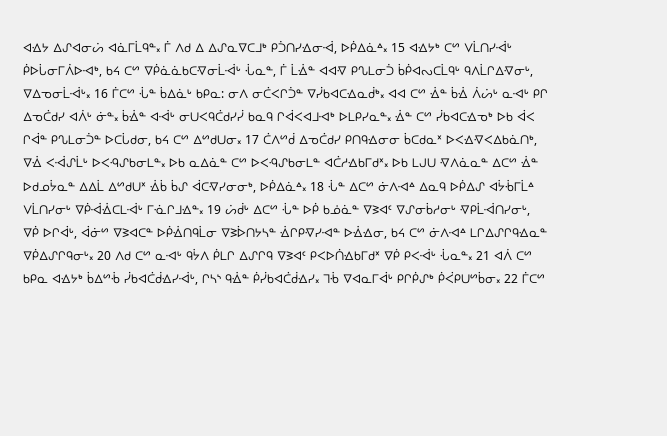ᐊᐎᔭ ᐃᔑᐊᓂᔖ ᐊᓈᒥᒫᑫᓐ᙮ ᒦ ᐱᑯ ᐃ ᐃᔑᓇᐁᑕᒧᒃ ᑭᑑᑎᓯᐎᓂᐙ, ᐅᑮᐃᓈᐞ᙮ 15 ᐊᐎᔭᒃ ᑕᔥ ᐯᒫᑎᓯᐙᒡ ᑮᐅᒑᓂᒥᐲᐅᐗᒃ, ᑲᔦ ᑕᔥ ᐁᑮᓈᓈᑲᑕᐌᓂᒫᐙᒡ ᒞᓇᓐ, ᒦ ᒫᐐᓐ ᐊᐊᐌ ᑭᔐᒪᓂᑑ ᑳᑮᐊᔓᑕᒫᑫᒡ ᑫᐱᒫᒋᐃᐌᓂᒡ, ᐁᐃᓀᓂᒫᐙᒡ᙮ 16 ᒦᑕᔥ ᒞᓐ ᑳᐃᓈᒡ ᑲᑭᓇ: ᓂᐱ ᓂᑖᐸᒋᑑᓐ ᐁᓰᑲᐊᑕᐎᓇᑰᒃ᙮ ᐊᐊ ᑕᔥ ᐐᓐ ᑳᐐ ᐲᔖᒡ ᓇᐗᒡ ᑭᒋ ᐃᓀᑖᑯᓯ ᐊᐲᒡ ᓃᓐ᙮ ᑳᐐᓐ ᐊᐙᒡ ᓂᑌᐸᑫᑖᑯᓯᓰ ᑲᓇᑫ ᒋᐋᐸᐊᒧᐗᒃ ᐅᒪᑭᓯᓇᓐ᙮ ᐐᓐ ᑕᔥ ᓰᑲᐊᑕᐎᓀᒃ ᐅᑲ ᐋᐸ ᒋᐋᓐ ᑭᔐᒪᓂᑑᓐ ᐅᑕᒑᑯᓂ, ᑲᔦ ᑕᔥ ᐃᔥᑯᑌᓂ᙮ 17 ᑖᐱᔥᑰ ᐃᓀᑖᑯᓯ ᑭᑎᑫᐎᓂᓂ ᑳᑕᑯᓇᕽ ᐅᐸᐎᐌᐸᐃᑲᓈᑎᒃ, ᐁᐐ ᐸᐙᔑᒫᒡ ᐅᐸᑴᔑᑲᓂᒪᓐ᙮ ᐅᑲ ᓇᐃᓈᓐ ᑕᔥ ᐅᐸᑴᔑᑲᓂᒪᓐ ᐊᑖᓱᐎᑲᒥᑯᕽ᙮ ᐅᑲ ᒪᒍᑌ ᐌᐱᓈᓇᓐ ᐃᑕᔥ ᐐᓐ ᐅᑯᓄᔮᓇᓐ ᐃᐃᒫ ᐃᔥᑯᑌᕽ ᐐᑳ ᑳᔑ ᐋᑕᐌᓯᓂᓂᒃ, ᐅᑮᐃᓈᐞ᙮ 18 ᒞᓐ ᐃᑕᔥ ᓃᐱᐗᐞ ᐃᓇᑫ ᐅᑮᐃᔑ ᐊᔮᒀᒥᒫᐞ ᐯᒫᑎᓯᓂᒡ ᐁᑮᐙᐐᑕᒪᐙᒡ ᒥᓍᒋᒧᐎᓐ᙮ 19 ᔖᑰᒡ ᐃᑕᔥ ᒞᓐ ᐅᑮ ᑲᓅᓈᓐ ᐁᕒᐊᑦ ᐁᔑᓂᑳᓱᓂᒡ ᐌᑭᒫᐙᑎᓯᓂᒡ, ᐁᑮ ᐅᒋᐋᒡ, ᐋᓃᔥ ᐁᕒᐊᑕᓐ ᐅᑮᐐᑎᑫᒫᓂ ᐁᕒᐆᑎᔭᓴᓐ ᐐᒋᑭᐌᓯᐗᓐ ᐅᐐᐎᓂ, ᑲᔦ ᑕᔥ ᓃᐱᐗᐞ ᒪᒋᐃᔑᒋᑫᐎᓇᓐ ᐁᑮᐃᔑᒋᑫᓂᒡ᙮ 20 ᐱᑯ ᑕᔥ ᓇᐗᒡ ᑫᔮᐱ ᑮᒪᒋ ᐃᔑᒋᑫ ᐁᕒᐊᑦ ᑭᐸᐅᑏᐎᑲᒥᑯᕽ ᐁᑮ ᑭᐸᐙᒡ ᒞᓇᓐ᙮ 21 ᐊᐲ ᑕᔥ ᑲᑭᓇ ᐊᐎᔭᒃ ᑳᐃᔥᒀ ᓰᑲᐊᑖᑰᐎᓯᐙᒡ, ᒋᓴᔅ ᑫᐐᓐ ᑮᓰᑲᐊᑖᑰᐎᓯ᙮ ᒣᒀ ᐁᐊᓇᒥᐋᒡ ᑭᒋᑮᔑᒃ ᑮᐹᑭᑌᔥᑳᓂ᙮ 22 ᒦᑕᔥ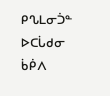ᑭᔐᒪᓂᑑᓐ ᐅᑕᒑᑯᓂ ᑳᑮᐱ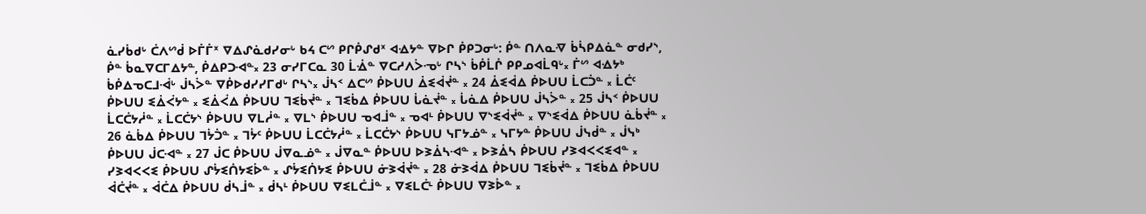ᓈᓯᑳᑯᒡ ᑖᐱᔥᑰ ᐅᒦᒦᕽ ᐁᐃᔑᓈᑯᓯᓂᒡ ᑲᔦ ᑕᔥ ᑭᒋᑮᔑᑯᕽ ᐊᐎᔭᓐ ᐁᐅᒋ ᑮᑭᑐᓂᒡ: ᑮᓐ ᑎᐱᓇᐌ ᑳᓵᑭᐃᓈᓐ ᓂᑯᓯᔅ, ᑮᓐ ᑳᓇᐁᑕᒥᐃᔭᓐ, ᑮᐃᑭᑐᐗᓐ᙮ 23 ᓂᓯᒥᑕᓇ 30 ᒫᐐᓐ ᐁᑕᓱᐱᐴᓉᒡ ᒋᓴᔅ ᑳᑮᒫᒌ ᑭᑭᓄᐊᒫᑫᒡ᙮ ᒦᔥ ᐊᐎᔭᒃ ᑳᑮᐃᓀᑕᒧᐙᒡ ᒎᓴᐴᓐ ᐁᑮᐅᑯᓯᓯᒥᑯᒡ ᒋᓴᔅ᙮ ᒎᓴᑉ ᐃᑕᔥ ᑮᐅᑌᑌ ᐄᓬᐋᔫᓐ ᙮ 24 ᐄᓬᐋᐃ ᑮᐅᑌᑌ ᒫᑕᑑᓐ ᙮ ᒫᑖᑦ ᑮᐅᑌᑌ ᓬᐄᐹᔭᓐ ᙮ ᓬᐄᐹᐃ ᑮᐅᑌᑌ ᒣᓬᑳᔫᓐ ᙮ ᒣᓬᑳᐃ ᑮᐅᑌᑌ ᒑᓈᔫᓐ ᙮ ᒑᓈᐃ ᑮᐅᑌᑌ ᒎᓴᐴᓐ ᙮ 25 ᒎᓴᑉ ᑮᐅᑌᑌ ᒫᑕᑖᔭᓲᓐ ᙮ ᒫᑕᑖᔭᔅ ᑮᐅᑌᑌ ᐁᒪᓲᓐ ᙮ ᐁᒪᔅ ᑮᐅᑌᑌ ᓀᐊᒨᓐ ᙮ ᓀᐊᒻ ᑮᐅᑌᑌ ᐁᔅᓬᐋᔫᓐ ᙮ ᐁᔅᓬᐋᐃ ᑮᐅᑌᑌ ᓈᑳᔫᓐ ᙮ 26 ᓈᑳᐃ ᑮᐅᑌᑌ ᒣᔮᑑᓐ ᙮ ᒣᔮᑦ ᑮᐅᑌᑌ ᒫᑕᑖᔭᓲᓐ ᙮ ᒫᑕᑖᔭᔅ ᑮᐅᑌᑌ ᓭᒥᔭᓅᓐ ᙮ ᓭᒥᔭᓐ ᑮᐅᑌᑌ ᒎᓭᑰᓐ ᙮ ᒎᓭᒃ ᑮᐅᑌᑌ ᒎᑕᐗᓐ ᙮ 27 ᒎᑕ ᑮᐅᑌᑌ ᒎᐁᓇᓅᓐ ᙮ ᒎᐁᓇᓐ ᑮᐅᑌᑌ ᐅᕒᐄᓴᐗᓐ ᙮ ᐅᕒᐄᓴ ᑮᐅᑌᑌ ᓯᕒᐊᐸᐸᓬᐊᓐ ᙮ ᓯᕒᐊᐸᐸᓬ ᑮᐅᑌᑌ ᔑᔮᓬᑏᔭᓬᐆᓐ ᙮ ᔑᔮᓬᑏᔭᓬ ᑮᐅᑌᑌ ᓃᕒᐋᔫᓐ ᙮ 28 ᓃᕒᐋᐃ ᑮᐅᑌᑌ ᒣᓬᑳᔫᓐ ᙮ ᒣᓬᑳᐃ ᑮᐅᑌᑌ ᐋᑖᔫᓐ ᙮ ᐋᑖᐃ ᑮᐅᑌᑌ ᑰᓴᒨᓐ ᙮ ᑰᓴᒻ ᑮᐅᑌᑌ ᐁᓬᒪᑖᒨᓐ ᙮ ᐁᓬᒪᑖᒻ ᑮᐅᑌᑌ ᐁᕒᐆᓐ ᙮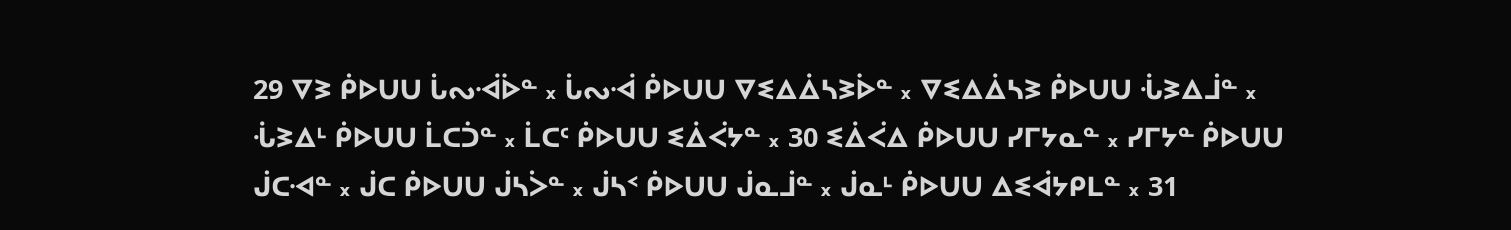29 ᐁᕒ ᑮᐅᑌᑌ ᒑᔓᐙᐆᓐ ᙮ ᒑᔓᐙ ᑮᐅᑌᑌ ᐁᓬᐃᐄᓴᕒᐆᓐ ᙮ ᐁᓬᐃᐄᓴᕒ ᑮᐅᑌᑌ ᒞᕒᐃᒨᓐ ᙮ ᒞᕒᐃᒻ ᑮᐅᑌᑌ ᒫᑕᑑᓐ ᙮ ᒫᑕᑦ ᑮᐅᑌᑌ ᓬᐄᐹᔭᓐ ᙮ 30 ᓬᐄᐹᐃ ᑮᐅᑌᑌ ᓯᒥᔭᓇᓐ ᙮ ᓯᒥᔭᓐ ᑮᐅᑌᑌ ᒎᑕᐗᓐ ᙮ ᒎᑕ ᑮᐅᑌᑌ ᒎᓴᐴᓐ ᙮ ᒎᓴᑉ ᑮᐅᑌᑌ ᒎᓇᒨᓐ ᙮ ᒎᓇᒻ ᑮᐅᑌᑌ ᐃᓬᐋᔭᑭᒪᓐ ᙮ 31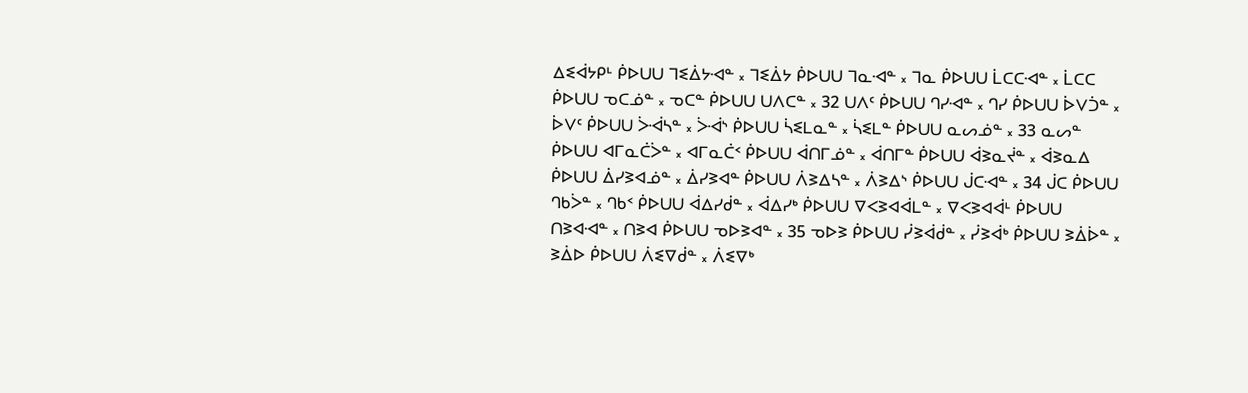ᐃᓬᐋᔭᑭᒻ ᑮᐅᑌᑌ ᒣᓬᐄᔭᐗᓐ ᙮ ᒣᓬᐄᔭ ᑮᐅᑌᑌ ᒣᓇᐗᓐ ᙮ ᒣᓇ ᑮᐅᑌᑌ ᒫᑕᑕᐗᓐ ᙮ ᒫᑕᑕ ᑮᐅᑌᑌ ᓀᑕᓅᓐ ᙮ ᓀᑕᓐ ᑮᐅᑌᑌ ᑌᐱᑕᓐ ᙮ 32 ᑌᐱᑦ ᑮᐅᑌᑌ ᒉᓯᐗᓐ ᙮ ᒉᓯ ᑮᐅᑌᑌ ᐆᐯᑑᓐ ᙮ ᐆᐯᑦ ᑮᐅᑌᑌ ᐴᐙᓴᓐ ᙮ ᐴᐙᔅ ᑮᐅᑌᑌ ᓵᓬᒪᓇᓐ ᙮ ᓵᓬᒪᓐ ᑮᐅᑌᑌ ᓇᔕᓅᓐ ᙮ 33 ᓇᔕᓐ ᑮᐅᑌᑌ ᐊᒥᓇᑖᐴᓐ ᙮ ᐊᒥᓇᑖᑉ ᑮᐅᑌᑌ ᐋᑎᒥᓅᓐ ᙮ ᐋᑎᒥᓐ ᑮᐅᑌᑌ ᐋᕒᓇᔫᓐ ᙮ ᐋᕒᓇᐃ ᑮᐅᑌᑌ ᐄᓯᕒᐊᓅᓐ ᙮ ᐄᓯᕒᐊᓐ ᑮᐅᑌᑌ ᐲᕒᐃᓴᓐ ᙮ ᐲᕒᐃᔅ ᑮᐅᑌᑌ ᒎᑕᐗᓐ ᙮ 34 ᒎᑕ ᑮᐅᑌᑌ ᒉᑲᐴᓐ ᙮ ᒉᑲᑉ ᑮᐅᑌᑌ ᐋᐃᓯᑰᓐ ᙮ ᐋᐃᓯᒃ ᑮᐅᑌᑌ ᐁᐸᕒᐊᐋᒪᓐ ᙮ ᐁᐸᕒᐊᐋᒻ ᑮᐅᑌᑌ ᑎᕒᐊᐗᓐ ᙮ ᑎᕒᐊ ᑮᐅᑌᑌ ᓀᐅᕒᐊᓐ ᙮ 35 ᓀᐅᕒ ᑮᐅᑌᑌ ᓰᕒᐋᑰᓐ ᙮ ᓰᕒᐋᒃ ᑮᐅᑌᑌ ᕒᐄᐆᓐ ᙮ ᕒᐄᐅ ᑮᐅᑌᑌ ᐲᓬᐁᑰᓐ ᙮ ᐲᓬᐁᒃ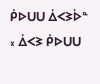ᑮᐅᑌᑌ ᐄᐸᕒᐆᓐ ᙮ ᐄᐸᕒ ᑮᐅᑌᑌ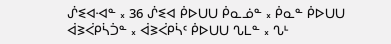ᔒᓬᐊᐗᓐ ᙮ 36 ᔒᓬᐊ ᑮᐅᑌᑌ ᑮᓇᓅᓐ ᙮ ᑮᓇᓐ ᑮᐅᑌᑌ ᐋᕒᐹᑭᓵᑑᓐ ᙮ ᐋᕒᐹᑭᓵᑦ ᑮᐅᑌᑌ ᔐᒪᓐ ᙮ ᔐᒻ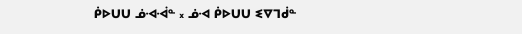ᑮᐅᑌᑌ ᓅᐗᐙᓐ ᙮ ᓅᐗ ᑮᐅᑌᑌ ᓬᐁᒣᑰᓐ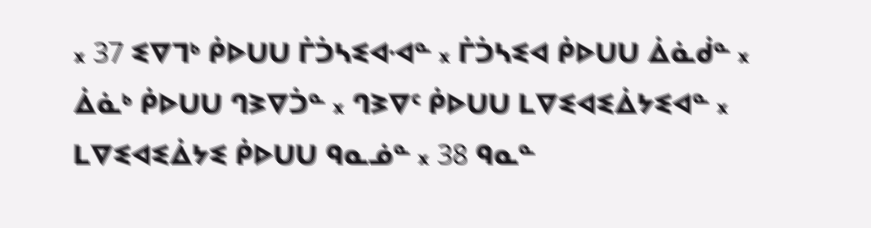᙮ 37 ᓬᐁᒣᒃ ᑮᐅᑌᑌ ᒦᑑᓴᓬᐊᐗᓐ ᙮ ᒦᑑᓴᓬᐊ ᑮᐅᑌᑌ ᐄᓈᑰᓐ ᙮ ᐄᓈᒃ ᑮᐅᑌᑌ ᒉᕒᐁᑑᓐ ᙮ ᒉᕒᐁᑦ ᑮᐅᑌᑌ ᒪᐁᓬᐊᓬᐄᔭᓬᐊᓐ ᙮ ᒪᐁᓬᐊᓬᐄᔭᓬ ᑮᐅᑌᑌ ᑫᓇᓅᓐ ᙮ 38 ᑫᓇᓐ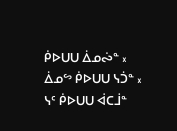ᑮᐅᑌᑌ ᐄᓄᔔᓐ ᙮ ᐄᓄᔥ ᑮᐅᑌᑌ ᓭᑑᓐ ᙮ ᓭᑦ ᑮᐅᑌᑌ ᐋᑕᒨᓐ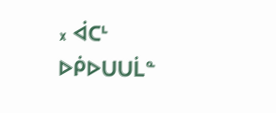᙮ ᐋᑕᒻ ᐅᑮᐅᑌᑌᒫᓐ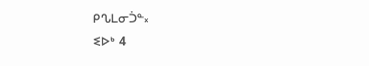ᑭᔐᒪᓂᑑᓐ᙮
ᓬᐅᒃ 4